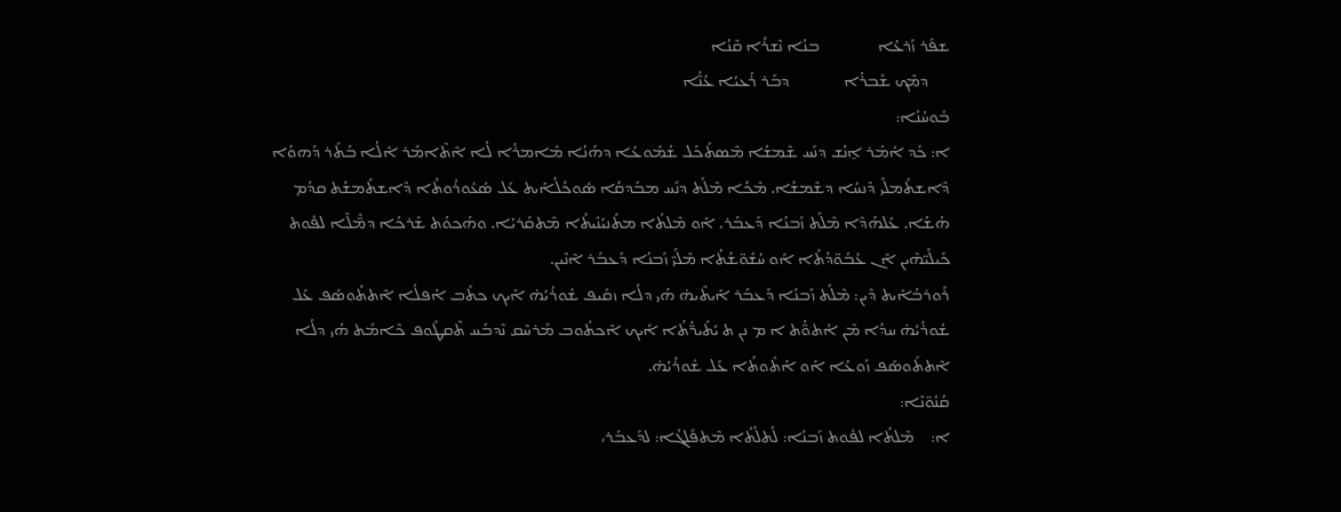ܫܦܰܪ ܙܰܪܥܳܐ              ܒܢܳܐ ܢܶܫܪܳܐ ܩܶܢܳܐ
     ܕܡܶܟ ܫܰܒܪܳܐ             ܕܒܰܪ ܪܳܥܝܳܐ ܥܳܢ̈ܳܐ
ܒܽܘܚܳܢܳܐ:
ܐ: ܟܰܕ ܐܳܡܰܪ ܐ̱ܢܳܫ ܕܢܰܚ ܫܶܡܫܳܐ ܡܶܣܬܰܟܰܠ ܫܳܡܽܘܥܳܐ ܕܗܳܢܳܐ ܡܺܐܡܪܳܐ ܠܳܐ ܐܶܬܶܐܡܰܪ ܐܶܠܳܐ ܒܳܬܰܪ ܕܰܗܘܳܐ ܕܶܐܫܬܰܡܠܺܝ ܕܶܢܚܳܐ ܕܫܶܡܫܳܐ. ܡܶܟܳܐ ܡܶܠܰܬ ܕܢܰܚ ܡܒܰܕܩܳܐ ܣܽܘܟܳܠܳܐܺܝܬ ܥܰܠ ܣܳܥܽܘܪܽܘܬܳܐ ܕܶܐܫܬܰܡܫܰܬ ܩܕܳܡ ܗܳܫܳܐ. ܥܰܠܗܳܕܶܐ ܡܶܠܰܬ ܙܰܒܢܳܐ ܕܰܥܒܰܪ. ܐܰܘ ܡܶܠܬܳܐ ܡܬܰܢܝܳܢܺܝܬܳܐ ܡܶܬܩܰܪܝܳܐ. ܘܗܳܟܘܳܬ ܫܰܪܟܳܐ ܕܡ̈ܶܠܶܐ ܠܦܽܘܬ ܟܰܝܠܰܝ̈ܗܶܝܢ ܐܶܢ ܥܳܒܽܘ̈ܕܳܬܳܐ ܐܰܘ ܚܳܫܽܘ̈ܫܳܬܳܐ ܡܶܠܰܝ̈ ܙܰܒܢܳܐ ܕܰܥܒܰܪ ܐܶܢܶܝܢ.
ܪܰܘܪܒܳܐܺܝܬ ܕܶܝܢ: ܡܶܠܰܬ ܙܰܒܢܳܐ ܕܰܥܒܰܪ ܐܺܝܬܶܝܗ̇ ܗܳܝ ܕܠܳܐ ܙܩܺܝܦ ܫܽܘܪܳܝܳܗ̇ ܐܰܝܟ ܟܬܰܒ ܐܳܦܠܳܐ ܐܶܬܬܰܘܣܰܦ ܥܰܠ ܫܽܘܪܳܝܳܗ̇ ܚܕܳܐ ܡܶܢ ܐܳܬܘ̈ܳܬ ܐ ܡ ܢܢ ܬ ܝܰܬܺܝܪ̈ܳܬܳܐ ܐܰܝܟ ܐܶܟܬܽܘܒ ܡܰܪܚܶܩ ܢܶܕܒܰܚ ܬܶܩܛܽܘܦ ܟܶܐܡܰܬ ܗܳܝ ܕܠܳܐ ܐܶܬܬܰܘܣܰܦ ܙܰܘܥܳܐ ܐܰܘ ܐܳܬܽܘܬܳܐ ܥܰܠ ܫܽܘܪܳܝܳܗ̇.
ܩܳܢܽܘ̈ܢܶܐ:
ܐ:    ܡܶܠܬܳܐ ܠܦܽܘܬ ܙܰܒܢܳܐ: ܠܰܬܠܳܬܳܐ ܡܶܬܦܰܠܓܳܐ: ܠܕܰܥܒܰܪ،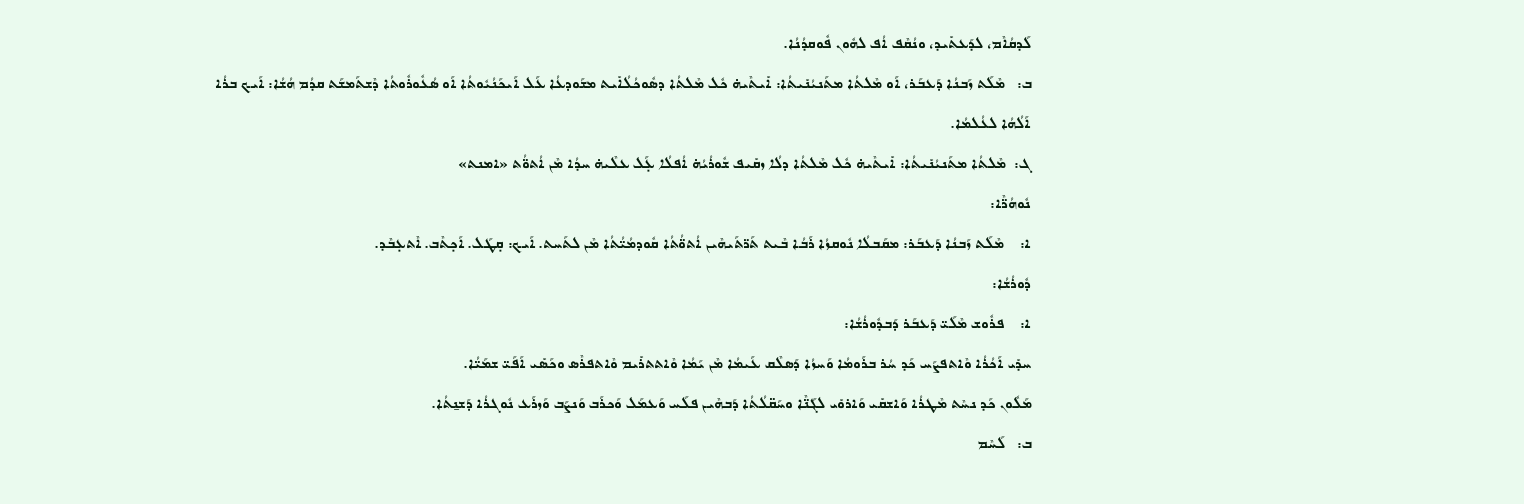ܠܰܕܩܳܐܶܡ، ܠܕܰܥܬܺܝܕ، ܘܢܳܩܶܦ ܐܳܦ ܠܗܽܘܢ ܦܽܘܩܕܳܢܳܐ.
ܒ:   ܡܶܠܰܬ ܙܰܒܢܳܐ ܕܰܥܒܰܪ، ܐܰܘ ܡܶܠܬܳܐ ܡܬܰܢܝܳܢܺܝܬܳܐ: ܐܺܝܬܶܝܗ̇ ܟܽܠ ܡܶܠܬܳܐ ܕܣܽܘܟܳܠܳܐܺܝܬ ܡܫܰܘܕܥܳܐ ܥܰܠ ܐܰܝܟܰܢܳܝܽܘܬܳܐ ܐܰܘ ܣܳܥܽܘܪܽܘܬܳܐ ܕܶܫܬܰܡܫܰܬ ܩܕܳܡ ܗܳܫܳܐ: ܐܰܝܟ ܒܪܳܐ ܐܰܠܳܗܳܐ ܠܥܳܠܡܳܐ.
ܓ:  ܡܶܠܬܳܐ ܡܬܰܢܝܳܢܺܝܬܳܐ: ܐܺܝܬܶܝܗ̇ ܟܽܠ ܡܶܠܬܳܐ ܕܠܳܐ ܙܩܺܝܦ ܫܽܘܪܳܝܳܗ̇ ܐܳܦܠܳܐ ܥ̣ܰܠ ܥܠܶܝܗ̇ ܚܕܳܐ ܡܶܢ ܐܳܬܘ̈ܳܬ «ܐܡܢܬ»
ܢܽܘܗܳܪ̈ܶܐ:
ܐ:    ܡܶܠܰܬ ܙܰܒܢܳܐ ܕܰܥܒܰܪ: ܡܩܰܒܠܳܐ ܢܽܘܩܙܳܐ ܪܰܒܳܐ ܒܶܝܬ ܬܰܪ̈ܬܰܝܗܶܝܢ ܐܳܬܘ̈ܳܬܳܐ ܩܽܘܕܡܳܝ̈ܳܬܳܐ ܡܶܢ ܠܬܰܚܬ. ܐܰܝܟ: ܩ̣ܛܰܠ. ܐܰܟ̣ܬܶܒ. ܐܶܬܥ̣ܒܶܕ.
ܕܽܘܪܳܫܳܐ:
ܐ:    ܦܪܽܘܫ ܡܶܠܰܝ̈ ܕܰܥܒܰܪ ܕܰܒܕܽܘܪܳܫܳܐ:
ܚܕܺܝ ܐܰܟܳܪܳܐ ܘܶܐܬܦܨܰܚ ܟܰܕ ܚܳܪ ܒܪܰܘܡܳܐ ܘܰܚܙܳܐ ܕܰܣܠܶܩ ܥܰܝܡܳܐ ܡܶܢ ܝܰܡܳܐ ܘܶܐܬܬܪܺܝܡ ܘܶܐܬܦܪܶܣ ܘܟܰܣܺܝ ܐܰܦܰܝ̈ ܫܡܰܝ̈ܳܐ.
ܡܰܠܽܘܢ ܟܰܕ ܢܚܶܬ ܡܶܛܪܳܐ ܘܰܐܫܩܺܝ ܘܰܐܪܘܺܝ ܠܓܰܢ̈ܶܐ ܘܚܰܩ̈ܠܳܬܳܐ ܕܰܒܗܶܝܢ ܦܠܰܚ ܘܰܥܡܰܠ ܘܰܟܪܰܒ ܘܰܢܨܰܒ ܘܰܙܪܰܥ ܢܽܘܓܪܳܐ ܕܰܫܢ̱ܬܳܐ.
ܒ:   ܠܰܚܶܡ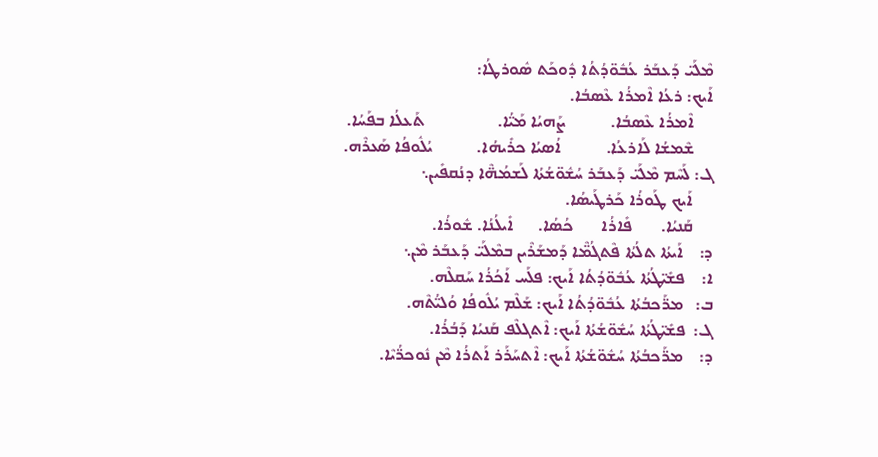ܡܶܠܰܝ̈ ܕܰܥܒܰܪ ܥܳܒܽܘ̈ܕܳܬܳܐ ܕܽܘܟܰܬ ܣܽܘܪܛܳܐ:
ܐܰܝܟ: ܪܥܳܐ ܐܶܡܪܳܐ ܥܶܣܒܳܐ.
     ܐܶܡܪܳܐ ܥܶܣܒܳܐ.           ܨܰܗܝܳܐ ܡܰܝ̈ܳܐ.                  ܬܰܥܠܳܐ ܒܦܰܚܳܐ.
     ܫܶܡܫܳܐ ܠܰܐܪܥܳܐ.           ܐܳܣܝܳܐ ܟܪܺܝܗܳܐ.           ܝܳܠܽܘܦܳܐ ܣܰܥܪܶܗ.
ܓ: ܠܰܚܶܡ ܡܶܠܰܝ̈ ܕܰܥܒܰܪ ܚܳܫܽܘ̈ܫܳܬܳܐ ܠܰܫܡܳܗ̈ܶܐ ܕܢܳܩܦܺܝܢ܆
     ܐܰܝܟ ܛܰܘܪܳܐ ܟܰܪܛܰܝܣܳܐ.
     ܩܰܢܝܳܐ.       ܦܺܐܪܳܐ       ܟܳܣܳܐ.      ܐܺܝܠܳܢܳܐ. ܫܽܘܪܳܐ.
ܕ:    ܐܰܝܬܳܐ ܬܠܳܬܳܐ ܦܶܬܓܳܡ̈ܶܐ ܕܰܡܫܰܪܶܝܢ ܒܡܶܠܰܝ̈ ܕܰܥܒܰܪ ܡܶܢ܆
ܐ:    ܦܫܺܝ̈ܛܳܬܳܐ ܥܳܒܽܘ̈ܕܳܬܳܐ ܐܰܝܟ: ܦܠܰܚ ܐܰܟܳܪܳܐ ܚܰܩܠܶܗ.
ܒ:   ܡܪ̈ܰܟܒܳܬܳܐ ܥܳܒܽܘ̈ܕܳܬܳܐ ܐܰܝܟ: ܫܰܠܶܡ ܝܳܠܽܘܦܳܐ ܘܳܠܝ̈ܳܬܶܗ.
ܓ:  ܦܫܺܝ̈ܛܳܬܳܐ ܚܳܫܽܘ̈ܫܳܬܳܐ ܐܰܝܟ: ܐܶܬܓܠܶܦ ܩܰܢܝܳܐ ܕܰܒܳܪܳܐ.
ܕ:    ܡܪ̈ܰܟܒܳܬܳܐ ܚܳܫܽܘ̈ܫܳܬܳܐ ܐܰܝܟ: ܐܶܬܚܰܪܰܪ ܐܰܬܪܳܐ ܡܶܢ ܢܽܘܟܪ̈ܳܝܶܐ.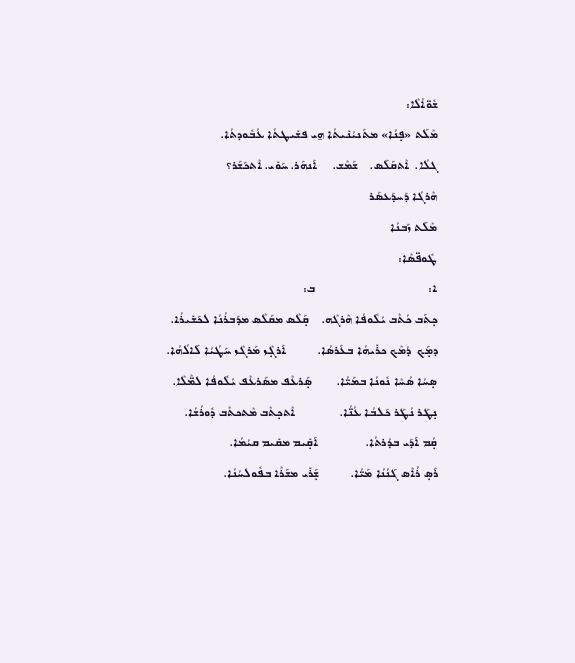ܫܽܘ̈ܐܳܠܶܐ:
ܡܶܠܰܬ «ܦ̣ܢܳܐ» ܡܬܰܢܝܳܢܺܝܬܳܐ ܗ̱ܝ ܦܫܺܝܛܬܳܐ ܥܳܒܽܘܕܬܳܐ.
ܓܠܳܐ.  ܐܶܬܩܰܠܰܣ.    ܫܰܡܶܫ.     ܐܰܢܗܰܪ. ܚܰܘܺܝ. ܐܶܬܟܰܫܰܪ؟
ܗܶܪܓܳܐ ܕܰܚܕܰܥܣܰܪ
ܡܶܠܰܬ ܙܰܒܢܳܐ
ܛܽܘܦ̈ܣܶܐ:
ܐ:                                    ܒ:
ܟ̣ܬܰܒ ܟܳܬܶܒ ܝܳܠܽܘܦܳܐ ܗܶܪܓܶܗ.    ܩ̣ܰܠܶܣ ܡܩܰܠܶܣ ܡܕܰܒܪܳܢܳܐ ܠܟܰܫܺܝܪܳܐ.
ܕܡ̣ܰܟ  ܕܳܡܶܟ ܟܪܺܝܗܳܐ ܒܥܰܪܣܳܐ.          ܐܰܪܓ̣ܶܙ ܡܰܪܓܶܙ ܚܰܛܳܝܳܐ ܠܰܐܠܳܗܳܐ.
ܣ̣ܚܳܐ ܣܳܚܶܐ ܢܽܘܢܳܐ ܒܡܰܝ̈ܳܐ.        ܣ̣ܰܪܥܶܦ ܡܣܰܪܥܶܦ ܝܳܠܽܘܦܳܐ ܠܡ̈ܶܠܶܐ.
ܢ̣ܛܰܪ ܢܳܛܰܪ ܟܰܠܒܳܐ ܥܳܢ̈ܳܐ.              ܐܶܬܟ̣ܬܶܒ ܡܶܬܟܬܶܒ ܕܽܘܪܳܫܳܐ.
ܩ̣ܳܡ ܐܰܕܰܝ ܒܕܳܪܬܳܐ.               ܐܰܩ̣ܺܝܡ ܡܩܺܝܡ ܩܝܳܡܳܐ.
ܪܰܣ̣ ܪܳܐܶܣ ܓܰܢܳܢܳܐ ܡܰܝ̈ܳܐ.          ܫ̣ܰܪܺܝ ܡܫܰܪܶܐ ܒܦܽܘܠܚܳܢܳܐ.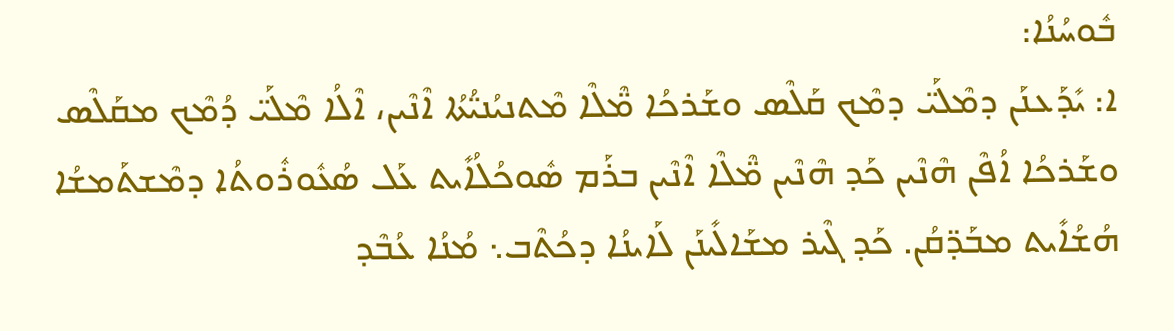ܒܽܘܚܳܢܳܐ:
ܐ: ܝܺܕܰܥܢܰܢ ܕܡܶܠܰܝ̈ ܕܡܶܟ ܩܰܠܶܣ ܘܫܰܪܟܳܐ ܡ̈ܶܠܶܐ ܡܶܬܢܝܳܢܝ̈ܳܬܳܐ ܐܶܢܶܝܢ، ܐܶܠܳܐ ܡܶܠܰܝ̈ ܕܳܡܶܟ ܡܩܰܠܶܣ ܘܫܰܪܟܳܐ ܐܳܦܶܢ ܗܶܢܶܝܢ ܟܰܕ ܗܶܢܶܝܢ ܡ̈ܶܠܶܐ ܐܶܢܶܝܢ ܒܪܰܡ ܣܽܘܟܳܠܳܐܺܝܬ ܥܰܠ ܣܳܥܽܘܪܽܘܬܳܐ ܕܡܶܫܬܰܡܫܳܐ ܗܳܫܳܐܺܝܬ ܡܒܰܕ̈ܩܳܢ. ܟܰܕ ܓܶܝܪ ܡܫܰܐܠܺܝܢܰܢ ܠܰܐܝܢܳܐ ܕܟܳܬܶܒ܆ ܡܳܢܳܐ ܥܳܒܶܕ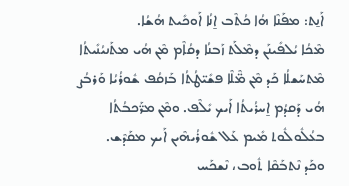ܐܰܢ̱ܬ: ܡܦܰܢܶܐ ܗܳܐ ܟܳܬܶܒ ܐ̱ܢܳܐ ܐܰܘܟܺܝܬ ܗܳܫܳܐ.
ܡܶܟܳܐ ܝܳܠܦܺܝܢܰܢ ܕܡܶܠܰܬ ܙܰܒܢܳܐ ܕܩܳܐܶܡ ܡܶܢ ܗܳܝ ܡܬܰܢܝܳܢܺܝܬܳܐ ܡܶܬܚܰܫܠܳܐ ܟܰܕ ܡܶܢ ܡ̈ܶܠܶܐ ܦܫܺܝ̈ܛܳܬܳܐ ܒܰܙܩܳܦ ܫܽܘܪܳܝܳܐ ܘܰܪܒܳܨ ܗܳܝ ܕܰܩܕܳܡ ܐ̱ܚܪܳܝܬܳܐ ܐܰܝܟ ܝܺܠܶܦ. ܘܡܶܢ ܡܪ̈ܰܟܒܳܬܳܐ ܒܥܳܠܽܘܠܽܘܬ ܡܺܝܡ ܥܰܠ ܫܽܘܪܳܝܗܶܝܢ ܐܰܝܟ ܡܩܰܕܶܫ.
ܘܟܰܕ ܢܶܬܒܰܩܶܐ ܬܽܘܒ، ܢܶܫܟܰܚ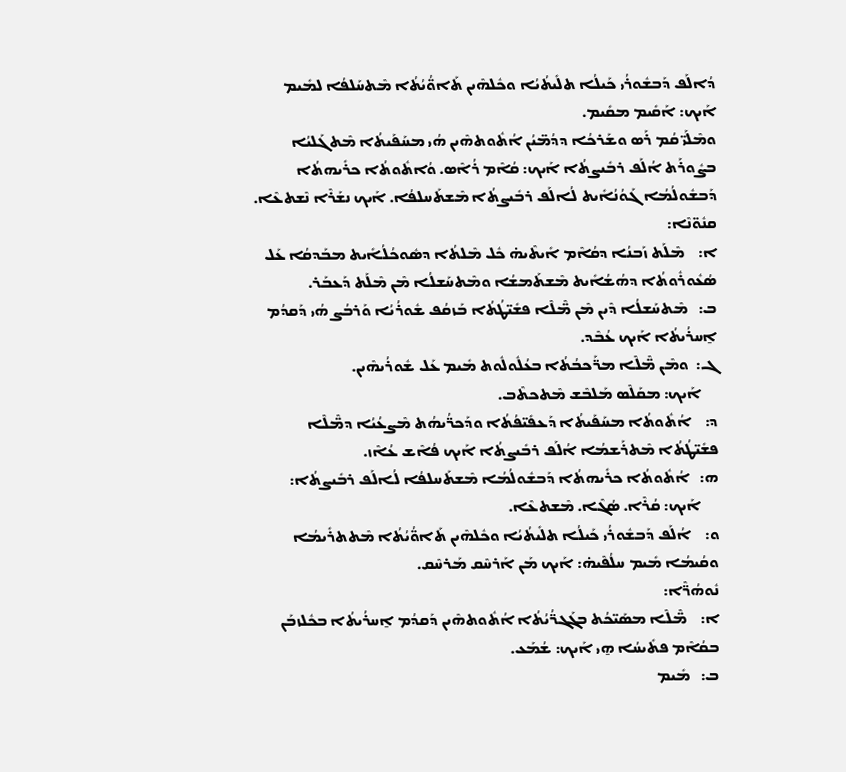ܕܳܐܠܰܦ ܕܰܒܫܽܘܪܳܝ ܟܰܝܠܳܐ ܬܠܺܝܬܳܝܳܐ ܘܟܽܠܗܶܝܢ ܬܰܐܘ̈ܳܝܳܬܳܐ ܡܶܬܚܰܠܦܳܐ ܠܡܺܝܡ ܐܰܝܟ: ܐܰܩܺܝܡ ܡܩܺܝܡ.
ܘܡܶܠܰܝ̈ ܩܳܡ ܪܰܣ ܘܫܰܪܟܳܐ ܕܕܳܡ̈ܝܳܢ ܐܳܬܽܘܬܗܶܝܢ ܗܳܝ ܡܚܰܦܰܝܬܳܐ ܡܶܬܓܰܠܝܳܐ ܒܨܽܘܪܰܬ ܐܳܠܰܦ ܪܒܺܝܨܬܳܐ ܐܰܝܟ: ܩܳܐܶܡ ܪܳܐܶܣ. ܘܳܐܬܽܘܬܳܐ ܟܪܺܝܗܬܳܐ ܕܰܒܫܽܘܠܳܡܳܐ ܓܰܘܳܢܳܐܺܝܬ ܠܳܐܠܰܦ ܪܒܺܝܨܬܳܐ ܡܶܫܬܰܚܠܦܳܐ. ܐܰܝܟ ܢܫܰܪܶܐ ܢܶܫܬܥܶܐ.
ܩܢܽܘ̈ܢܶܐ:
ܐ:    ܡܶܠܰܬ ܙܰܒܢܳܐ ܕܩܳܐܶܡ ܐܺܝܬܶܝܗ̇ ܟܽܠ ܡܶܠܬܳܐ ܕܣܽܘܟܳܠܳܐܺܝܬ ܡܒܰܕܩܳܐ ܥܰܠ ܣܳܥܽܘܪܽܘܬܳܐ ܕܗܳܫܳܐܺܝܬ ܡܶܫܬܰܡܫܳܐ ܘܡܶܬܚܰܫܠܳܐ ܡܶܢ ܡܶܠܰܬ ܕܰܥܒܰܪ.
ܒ:   ܡܶܬܚܰܫܠܳܐ ܕܶܝܢ ܡܶܢ ܡ̈ܶܠܶܐ ܦܫܺܝ̈ܛܳܬܳܐ ܒܰܙܩܳܦ ܫܽܘܪܳܝܳܐ ܘܰܪܒܳܨ ܗܳܝ ܕܰܩܕܳܡ ܐ̱ܚܪܳܝܬܳܐ ܐܰܝܟ ܥܳܒܶܕ.
ܓ:  ܘܡܶܢ ܡ̈ܶܠܶܐ ܡܪ̈ܰܟܒܳܬܳܐ ܒܥܳܠܽܘܠܽܘܬ ܡܺܝܡ ܥܰܠ ܫܽܘܪܳܝܗܶܝܢ.
     ܐܰܝܟ: ܡܩܰܠܶܣ ܡܰܠܒܶܫ ܡܶܬܟܬܶܒ.
ܕ:    ܐܳܬܽܘܬܳܐ ܡܚܰܦܰܝܬܳܐ ܕܰܥܦܺܝ̈ܦܳܬܳܐ ܘܕܰܟܪ̈ܳܝܗܳܬ ܡܶܨܥܳܝܳܐ ܕܡ̈ܶܠܶܐ ܦܫܺܝ̈ܛܳܬܳܐ ܡܶܬܪܰܫܡܳܐ ܐܳܠܰܦ ܪܒܺܝܨܬܳܐ ܐܰܝܟ ܦܳܐܶܫ ܥܳܐܶܙ.
ܗ:   ܐܳܬܽܘܬܳܐ ܟܪܺܝܗܬܳܐ ܕܰܒܫܽܘܠܳܡܳܐ ܡܶܫܬܰܚܠܦܳܐ ܠܳܐܠܰܦ ܪܒܺܝܨܬܳܐ:
     ܐܰܝܟ: ܩܳܪܶܐ. ܣܳܓܶܐ. ܡܶܫܬܥܶܐ.
ܘ:    ܐܳܠܰܦ ܕܰܒܫܽܘܪܳܝ ܟܰܝܠܳܐ ܬܠܺܝܬܳܝܳܐ ܘܟܽܠܗܶܝܢ ܬܰܐܘ̈ܳܝܳܬܳܐ ܡܶܬܬܪܺܝܡܳܐ ܘܩܳܝܡܳܐ ܡܺܝܡ ܚܠܳܦܶܝܗ̇: ܐܰܝܟ ܡܰܢ ܐܰܪܚܶܩ ܡܰܪܚܶܩ.
ܢܽܘܗܳܪ̈ܶܐ:
ܐ:    ܡ̈ܶܠܶܐ ܡܣܰܝ̈ܟܳܬ ܒܓܰܓܪ̈ܳܝܳܬܳܐ ܐܳܬܽܘܬܗܶܝܢ ܕܰܩܕܳܡ ܐ̱ܚܪܳܝܬܳܐ ܒܟܽܠܙܒܰܢ ܒܩܳܐܶܡ ܦܬܺܝܚܳܐ ܗ̱ܝ ܐܰܝܟ: ܫܳܡܰܥ.
ܒ:   ܡܺܝܡ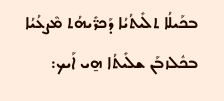ܒܟܰܝܠܳܐ ܬܠܺܝܬܳܝܳܐ ܕܰܟܪ̈ܺܝܗܳܬ ܡܶܨܥܳܝܳܐ ܒܟܽܠܙܒܰܢ ܫܠܺܝܬܳܐ ܗ̱ܝ ܐܰܝܟ: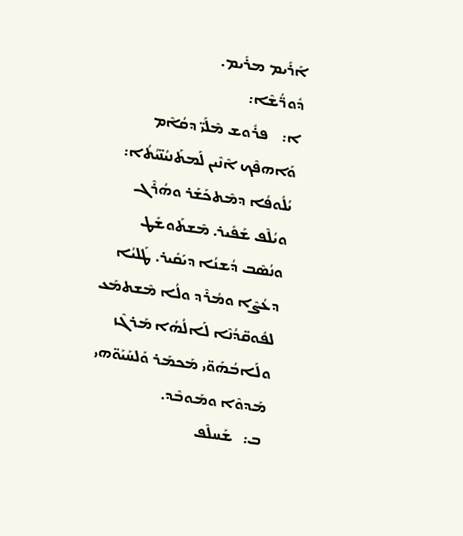ܐܰܪܺܝܡ ܡܪܺܝܡ.
ܕܽܘܪ̈ܳܫܶܐ:
ܐ:    ܦܪܽܘܫ ܡܶܠܰܝ̈ ܕܩܳܐܶܡ ܘܰܐܗܦܶܟ ܐܶܢܶܝܢ ܠܰܡܬܰܢܝܳܢ̈ܝܳܬܳܐ:
ܝܳܠܽܘܦܳܐ ܕܡܶܬܟܰܫܰܪ ܘܗܳܪܶܓ ܘܝܳܠܶܦ ܫܰܦܺܝܪ. ܡܶܫܬܰܘܫܰܛ ܘܢܳܣܶܒ ܕܳܫܢܳܐ ܕܝܰܩܺܝܪ. ܛܰܠܝܳܐ ܕܥܳܨܶܐ ܘܡܳܪܶܕ ܘܠܳܐ ܡܶܫܬܡܰܥ ܠܦܽܘܩ̈ܕܳܢܶܐ ܠܰܐܠܳܗܳܐ ܡܰܪܓܶܙ ܘܠܰܐܒܳܗܰܘ̈ܝ ܡܰܟܡܰܪ ܘܰܠܚܰܝܰܘ̈ܗܝ ܡܰܕܘܶܐ ܘܡܰܘܒܶܕ.
ܒ:   ܫܰܚܠܶܦ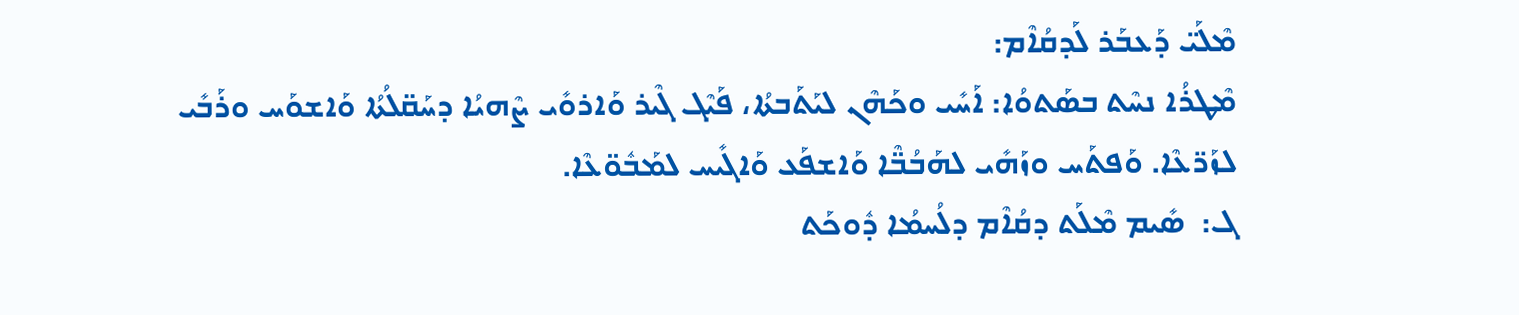ܡܶܠܰܝ̈ ܕܰܥܒܰܪ ܠܰܕܩܳܐܶܡ:
ܡܶܛܪܳܐ ܢܚܶܬ ܒܣܰܬܘܳܐ: ܐܰܚܺܝ ܘܟܰܗܶܢ ܠܝܰܬܰܒܬܳܐ، ܦܰܝܶܓ ܓܶܝܪ ܘܰܐܪܘܺܝ ܨܶܗܝܳܐ ܕܚܰܩ̈ܠܳܬܳܐ ܘܰܐܫܘܰܚ ܘܪܰܒܺܝ ܠܙܰܪ̈ܥܶܐ. ܘܰܦܬܰܚ ܘܙܰܗܺܝ ܠܗܰܒܳܒ̈ܶܐ ܘܰܐܫܦܰܥ ܘܰܐܓܺܝܚ ܠܡܰܒܽܘ̈ܥܶܐ.
ܓ:  ܣܺܝܡ ܡܶܠܰܬ ܕܩܳܐܶܡ ܕܠܳܚܡܳܐ ܕܽܘܟܰܬ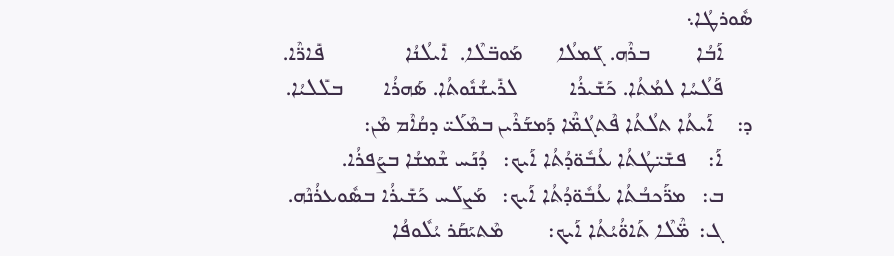ܣܽܘܪܛܳܐ܆
     ܐܰܒܳܐ        ܒܪܶܗ. ܓܰܡܠܳܐ      ܡܰܘܒ̈ܠܶܐ.  ܐܺܝܠܳܢܳܐ              ܦܺܐܪ̈ܶܐ.
     ܦܰܠܳܚܳܐ ܠܡܳܬܳܐ. ܟܰܫܺܝܪܳܐ         ܠܪܺܝܫܳܢܽܘܬܳܐ. ܣܰܗܪܳܐ       ܒܠܺܠܝܳܐ.
ܕ:    ܐܰܝܬܳܐ ܬܠܳܬܳܐ ܦܶܬܓܳܡ̈ܶܐ ܕܰܡܫܰܪܶܝܢ ܒܡܶܠܰܝ̈ ܕܩܳܐܶܡ ܡܶܢ:
     ܐܰ:    ܦܫܺܝ̈ܛܳܬܳܐ ܥܳܒܽܘ̈ܕܳܬܳܐ ܐܰܝܟ:   ܕܳܢܰܚ ܫܶܡܫܳܐ ܒܨܰܦܪܳܐ.
     ܒ:   ܡܪ̈ܰܟܒܳܬܳܐ ܥܳܒܽܘ̈ܕܳܬܳܐ ܐܰܝܟ:   ܡܰܨܠܰܚ ܟܰܫܺܝܪܳܐ ܒܣܽܘܥܪܳܢܶܗ.
     ܓ:  ܡ̈ܶܠܶܐ ܬܰܐܘ̈ܳܝܳܬܳܐ ܐܰܝܟ:        ܡܶܬܝܰܩܰܪ ܝܳܠܽܘܦܳܐ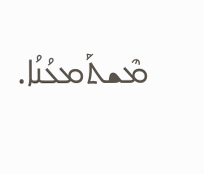ܡܶܫܬܰܡܥܳܢܳܐ.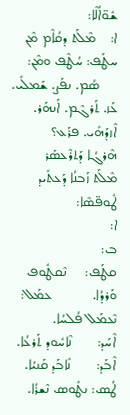ܫܽܘ̈ܐܳܠܶܐ:
ܐ:    ܡܶܠܰܬ ܕܩܳܐܶܡ ܡܶܢ ܚܛܰܦ: ܚܳܛܶܦ ܘܡܶܢ:
     ܣܳܡ. ܢܦܰܨ. ܫܰܡܠܺܝ. ܥܰܙ. ܬܰܪܓܶܡ. ܐܰܢܗܰܪ. ܐܶܙܕܰܗܺܝ. ܦܪܰܥ؟
ܗܶܪܓܳܐ ܕܰܬܪܶܥܣܰܪ
ܡܶܠܰܬ ܙܰܒܢܳܐ ܕܰܥܬܺܝܕ
ܛܽܘܦ̈ܣܶܐ:
ܐ:                               ܒ:
ܩܛܰܦ:     ܢܶܩܛܽܘܦ ܘܰܪܕܳܐ.           ܥܡܰܠ:     ܢܶܥܡܰܠ ܦܳܠܚܳܐ.
ܐܶܚܰܕ:       ܢܶܐܚܽܘܕ ܬܰܪܥܳܐ.       ܐܶܒܰܕ:       ܢܺܐܒܰܕ ܩܰܢܝܳܐ.
ܛܳܣ: ܢܛܽܘܣ ܢܶܫܪܳܐ.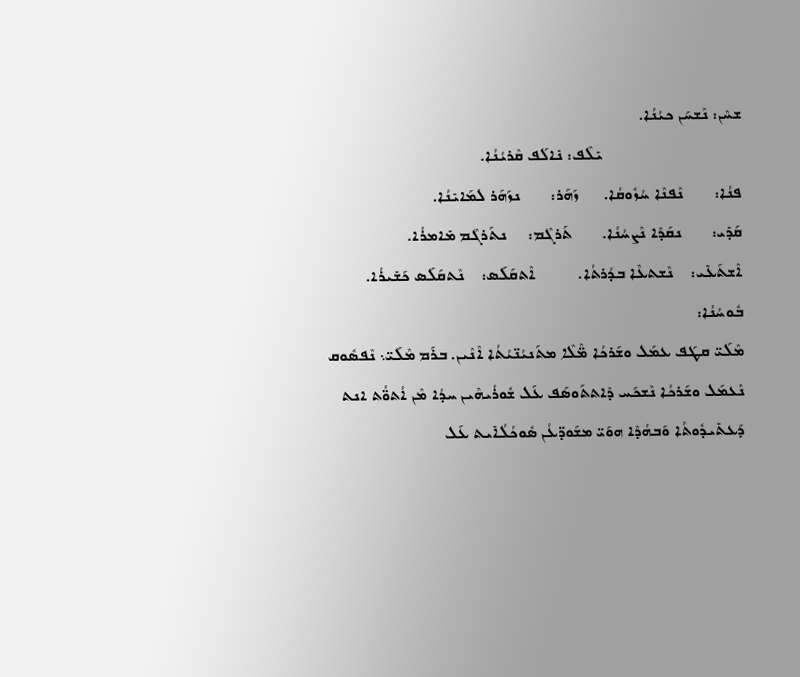ܫܚܶܢ: ܢܶܫܚܰܢ ܟܝܳܢܳܐ.
                                ܝܺܠܶܦ: ܢܺܐܠܰܦ ܩܶܪܝܳܢܳܐ.
ܦܢܳܐ:       ܢܶܦܢܶܐ ܚܳܙܽܘܩܳܐ.      ܙܰܗܰܪ:       ܢܙܰܗܰܪ ܠܡܰܐܝܺܢܳܐ.
ܩܰܕܺܝ:       ܢܩܰܕܶܐ ܢܶܨܚܳܢܳܐ.       ܬܰܪܓܶܡ:     ܢܬܰܪܓܶܡ ܡܺܐܡܪܳܐ.
ܐܶܫܬܰܥܺܝ:    ܢܶܫܬܥܶܐ ܒܕܳܪܬܳܐ.          ܐܶܬܩܰܠܰܣ:    ܢܶܬܩܰܠܰܣ ܟܰܫܺܝܪܳܐ.
ܒܽܘܚܳܢܳܐ:
ܡܶܠܰܝ̈ ܩܛܰܦ ܥܡܰܠ ܘܫܰܪܟܳܐ ܡ̈ܶܠܶܐ ܡܬܰܢܝܳܢ̈ܝܳܬܳܐ ܐܶܢܶܝܢ. ܒܪܰܡ ܡܶܠܰܝ̈܆ ܢܶܦܣܽܘܩ ܢܶܥܡܰܠ ܘܫܰܪܟܳܐ ܢܶܫܟܰܚ ܕܶܐܬܬܰܘܣܰܦ ܥܰܠ ܫܽܘܪܳܝܗܶܝܢ ܚܕܳܐ ܡܶܢ ܐܳܬܘ̈ܳܬ ܐܢܬ ܕܰܥܬܺܝܕܽܘܬܳܐ ܘܰܒܗܳܕܶܐ ܗܘܰܝ̈ ܡܫܰܘܕ̈ܥܳܢ ܣܽܘܟܳܠܳܐܺܝܬ ܥܰܠ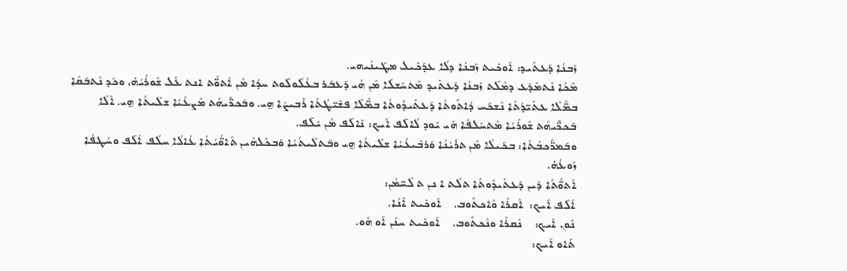ܙܰܒܢܳܐ ܕܰܥܬܺܝܕ: ܐܰܘܟܺܝܬ ܙܰܒܢܳܐ ܕܠܳܐ ܥܕܰܟܺܝܠ ܡܛܰܝܢܳܝܗܝ.
ܡܶܟܳܐ ܢܶܬܡܰܕܰܥ ܕܡܶܠܰܬ ܙܰܒܢܳܐ ܕܰܥܬܺܝܕ ܡܶܬܚܰܫܠܳܐ ܡܶܢ ܗܳܝ ܕܰܥܒܰܪ ܒܥܳܠܽܘܠܽܘܬ ܚܕܳܐ ܡܶܢ ܐܳܬܘ̈ܳܬ ܐܢܬ ܥܰܠ ܫܽܘܪܳܝܳܗ̇، ܘܟܰܕ ܢܶܬܒܰܩܶܐ ܒܡ̈ܶܠܶܐ ܥܬܺܝ̈ܕܳܬܳܐ ܢܶܫܟܰܚ ܕܳܐܬܽܘܬܳܐ ܕܰܥܬܺܝܕܽܘܬܳܐ ܒܡ̈ܶܠܶܐ ܦܫܺܝ̈ܛܳܬܳܐ ܪܺܒܝܨܳܐ ܗ̱ܝ. ܘܒܰܟܪ̈ܺܝܗܳܬ ܡܶܨܥܳܝܳܐ ܫܠܺܝܬܳܐ ܗ̱ܝ. ܐܶܠܳܐ ܒܰܟܪ̈ܺܝܗܳܬ ܫܽܘܪܳܝܳܐ ܡܶܬܚܰܠܦܳܐ ܗܺܝ ܝܽܘܕ ܠܳܐܠܰܦ ܐܰܝܟ: ܢܺܐܠܰܦ ܡܶܢ ܝܺܠܰܦ.
ܘܒܰܡܪ̈ܰܟܒܳܬܳܐ: ܒܟܰܝܠܳܐ ܡܰܢ ܬܪܰܝܳܢܳܐ ܘܰܪܒܺܝܥܳܝܳܐ ܫܠܺܝܬܳܐ ܗ̱ܝ ܘܒܰܬܠܺܝܬܳܝܳܐ ܘܰܒܟܽܠܗܶܝܢ ܬܰܐܘ̈ܳܝܳܬܳܐ ܥܳܐܠܳܐ ܚܠܳܦ ܐܳܠܰܦ ܘܚܳܛܦܳܐ ܙܰܘܥܳܗ̇.
ܐܳܬܘ̈ܳܬܳܐ ܕܶܝܢ ܕܰܥܬܺܝܕܽܘܬܳܐ ܬܠܳܬ ܐ ܢܢ ܬ ܠܳܚ̈ܡܳܢ:
ܐܳܠܰܦ ܐܰܝܟ:  ܐܶܩܪܶܐ ܘܶܐܟܬܽܘܒ.    ܐܰܘܟܺܝܬ ܐܶܢܳܐ.
ܢܽܘܢ ܐܰܝܟ:    ܢܶܩܪܶܐ ܘܢܶܟܬܽܘܒ.    ܐܰܘܟܺܝܬ ܚܢܰܢ ܐܰܘ ܗܽܘ.
ܬܰܐܘ ܐܰܝܟ: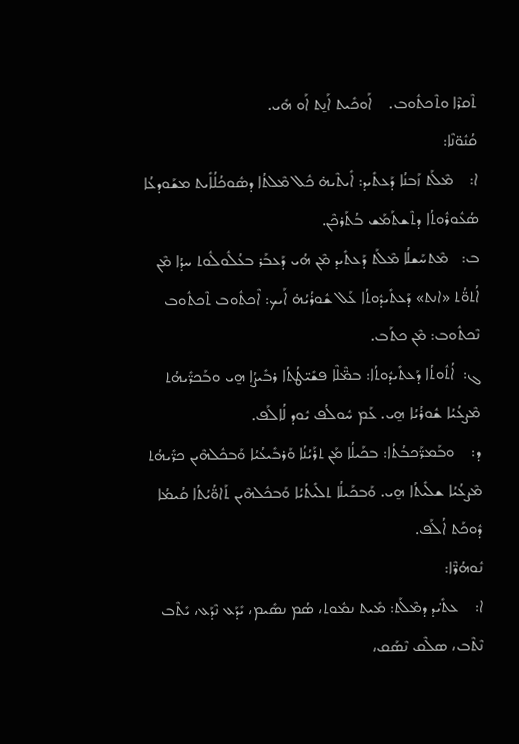ܬܶܩܪܶܐ ܘܬܶܟܬܽܘܒ.    ܐܰܘܟܺܝܬ ܐܰܢ̱ܬ ܐܰܘ ܗܺܝ.
ܩܳܢܽܘ̈ܢܶܐ:
ܐ:    ܡܶܠܰܬ ܙܰܒܢܳܐ ܕܰܥܬܺܝܕ: ܐܺܝܬܶܝܗ̇ ܟܽܠ ܡܶܠܬܳܐ ܕܣܽܘܟܳܠܳܐܺܝܬ ܡܫܰܘܕܥܳܐ ܣܳܥܽܘܪܽܘܬܳܐ ܕܬܶܫܬܰܡܰܫ ܒܳܬܰܪܟܶܢ.
ܒ:   ܡܶܬܚܰܫܠܳܐ ܡܶܠܰܬ ܕܰܥܬܺܝܕ ܡܶܢ ܗܳܝ ܕܰܥܒܰܪ ܒܥܳܠܽܘܠܽܘܬ ܚܕܳܐ ܡܶܢ ܐܳܬܘ̈ܳܬ «ܐܢܬ» ܕܰܥܬܺܝܕܽܘܬܳܐ ܥܰܠ ܫܽܘܪܳܝܳܗ̇ ܐܰܝܟ: ܐܶܟܬܽܘܒ ܬܶܟܬܽܘܒ ܢܶܟܬܽܘܒ: ܡܶܢ ܟܬܰܒ.
ܓ:  ܐܳܬܽܘܬܳܐ ܕܰܥܬܺܝܕܽܘܬܳܐ: ܒܡ̈ܶܠܶܐ ܦܫܺܝ̈ܛܳܬܳܐ ܪܒܺܝܨܳܐ ܗ̱ܝ ܘܒܰܟܪ̈ܺܝܗܳܬ ܡܶܨܥܳܝܳܐ ܫܽܘܪܳܝܳܐ ܗ̱ܝ. ܥܰܡ ܚܽܘܠܳܦ ܝܽܘܕ ܠܳܐܠܰܦ.
ܕ:    ܘܒܰܡܪ̈ܰܟܒܳܬܳܐ: ܒܟܰܝܠܳܐ ܡܰܢ ܬܪܰܝܳܢܳܐ ܘܰܪܒܺܝܥܳܝܳܐ ܘܰܒܟܽܠܗܶܝܢ ܟܪ̈ܺܝܗܳܬ ܡܶܨܥܳܝܳܐ ܫܠܺܝܬܳܐ ܗ̱ܝ. ܘܰܒܟܰܝܠܳܐ ܬܠܺܝܬܳܝܳܐ ܘܰܒܟܽܠܗܶܝܢ ܬܰܐܘ̈ܳܝܳܬܳܐ ܩܳܝܡܳܐ ܕܽܘܟܰܬ ܐܳܠܰܦ.
ܢܽܘܗܳܪ̈ܶܐ:
ܐ:    ܥܬܺ݀ܝܕ ܕܡܶܠܰܬ: ܡܺܝܬ ܢܡܽܘܬ، ܣܳܡ ܢܣܺܝܡ، ܝܺܕܰܥ ܢܶܕܰܥ، ܝܺܬܶܒ ܢܶܬܶܒ، ܣܠܶܩ ܢܶܣܰܩ،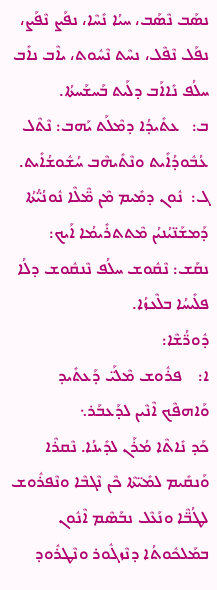ܢܣܰܒ ܢܶܣܰܒ، ܚܝܳܐ ܢܺܚܶܐ، ܢܦܰܨ ܢܶܦܰܨ، ܢܦܰܠ ܢܶܦܶܠ، ܢܚܶܬ ܢܶܚܽܘܬ، ܝܐܶܒ ܢܐܺܒ ܚܠܳܦ ܢܺܐܐܰܒ ܕܠܰܝܬ ܒܰܚܫܰܚܬܳܐ.
ܒ:   ܥܬܺܝܕܳܐ ܕܡܶܠܰܬ ܝܰܗܒ: ܢܶܬܶܠ ܥܳܒܽܘܕܳܐܺܝܬ ܘܢܶܬܺܝܗܶܒ ܚܳܫܽܘܫܳܐܺܝܬ.
ܓ:  ܢܽܘܢ ܕܡܺܝܡ ܡܶܢ ܡ̈ܶܠܶܐ ܢܽܘܢܳܝ̈ܳܬܳܐ ܕܰܡܫܰܢ̈ܝܳܢܝܳܢ ܡܶܬܬܪܺܝܡܳܐ ܐܰܝܟ: ܢܩܰܫ: ܢܶܩܽܘܫ ܚܠܳܦ ܢܶܢܩܽܘܫ ܕܠܳܐ ܦܠܺܝܚܳܐ ܒܠܶܥܙܳܐ.
ܕܽܘܪ̈ܳܫܶܐ:
ܐ:    ܦܪܽܘܫ ܡܶܠܰܝ̈ ܕܰܥܬܺܝܕ ܘܰܐܗܦܶܟ ܐܶܢܶܝܢ ܠܕܰܥܒܰܪ܆
ܟܰܕ ܢܺܐܬܶܐ ܡܳܪܰܢ ܠܕܺܝܢܳܐ. ܢܶܩܪܶܐ ܘܰܢܩܺܝܡ ܠܡܺܝ̈ܬܶܐ ܟܶܢ ܢܶܓܒܶܐ ܘܢܶܦܪܽܘܫ ܠܛܳܒ̈ܶܐ ܘܢܰܥܶܠ ܢܒܰܣܶܡ ܐܶܢܽܘܢ ܒܡܰܠܟܽܘܬܳܐ ܕܢܶܙܓܽܘܪ ܘܢܶܛܪܽܘܕ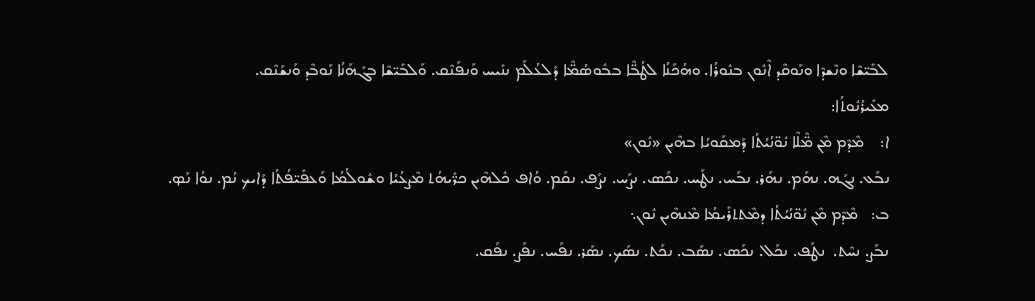ܠܒܺܝ̈ܫܶܐ ܘܢܶܫܕܶܐ ܘܢܰܘܩܶܕ ܐܶܢܽܘܢ ܒܢܽܘܪܳܐ. ܘܗܳܟܰܢܳܐ ܠܛܳܒ̈ܶܐ ܒܒܽܘܣܳܡ̈ܶܐ ܕܰܠܥܳܠܰܡ ܢܢܺܝܚ ܘܰܢܦܰܢܶܩ. ܘܰܠܒܺܝ̈ܫܶܐ ܒܓܺܗܰܢܳܐ ܢܰܘܒܶܕ ܘܰܢܫܰܢܶܩ.
ܡܥܺܝܪܳܢܽܘܬܳܐ:
ܐ:    ܡܶܕܶܡ ܡܶܢ ܡ̈ܶܠܶܐ ܢܽܘ̈ܢܳܝܳܬܳܐ ܕܰܡܩܰܘܝܳܐ ܒܗܶܝܢ «ܢܽܘܢ»
ܢܒܰܥ. ܢܓܰܗ. ܢܗܰܡ. ܢܗܰܪ. ܢܒܰܚ. ܢܛܰܚ. ܢܟܰܣ. ܢܨܰܚ. ܢܨܰܦ. ܢܩܰܡ. ܘܳܐܦ ܟܽܠܗܶܝܢ ܟܪ̈ܺܝܗܳܬ ܡܶܨܥܳܝܳܐ ܘܫܽܘܠܳܡܳܐ ܘܰܥܦܺܝ̈ܦܳܬܳܐ ܕܰܐܝܟ ܢܳܡ. ܢܘܳܐ ܢܰܤ.
ܒ:   ܡܶܕܶܡ ܡܶܢ ܢܽܘ̈ܢܳܝܳܬܳܐ ܕܡܶܬܬܪܺܝܡܳܐ ܡܶܢܗܶܝܢ ܢܽܘܢ܆
ܢܒܰܨ. ܢܚܶܬ.  ܢܛܰܦ. ܢܟܰܠ. ܢܟܰܣ. ܢܣܰܒ. ܢܟܰܬ. ܢܣܰܟ. ܢܣܰܪ. ܢܦܰܚ. ܢܦܰܨ. ܢܦܰܩ.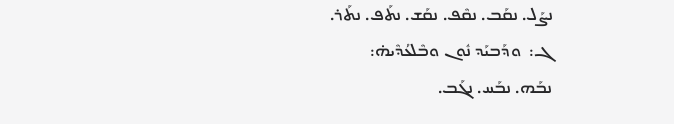ܢܨܰܠ. ܢܩܰܒ. ܢܩܶܦ. ܢܩܰܫ. ܢܬܰܦ. ܢܬܰܪ.
ܓ:  ܘܕܰܒܝܰܕ ܢܽܘܢ ܘܒܶܠܥܳܕܶܝܗ̇:
ܢܒܰܗ. ܢܒܰܚ. ܢܓܰܒ.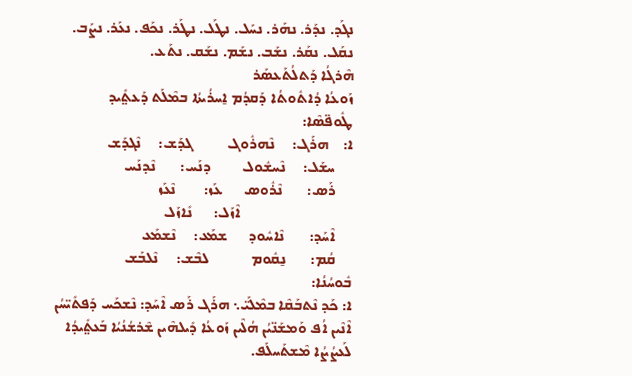ܢܓܰܕ. ܢܕܰܪ. ܢܗܰܪ. ܢܚܰܠ. ܢܛܰܠ. ܢܛܰܪ. ܢܟܰܦ. ܢܥܰܪ. ܢܨܰܒ. ܢܩܰܠ. ܢܩܰܪ. ܢܫܰܒ. ܢܫܰܡ. ܢܫܰܩ. ܢܬܰܥ.
ܗܶܪܓܳܐ ܕܰܬܠܳܬܰܥܣܰܪ
ܙܰܘܥܳܐ ܕܳܐܬܽܘܬܳܐ ܕܰܩܕܳܡ ܐ̱ܚܪܳܝܬܳܐ ܒܡܶܠܰܬ ܕܰܥܬܺ݀ܝܕ
ܛܽܘܦ̈ܣܶܐ:
ܐ:    ܗܪܰܓ:     ܢܶܗܪܽܘܓ          ܓܕܰܫ:     ܢܶܓܕܰܫ
     ܚܫܰܠ:     ܢܶܚܫܽܘܠ         ܕܢܰܚ:       ܢܶܕܢܰܚ
     ܪܰܣ:       ܢܶܪܽܘܣ      ܥܰܙ:        ܢܶܥܰܙ
                                ܐܶܙܰܠ:      ܢܺܐܙܰܠ
     ܐܶܚܰܕ:       ܢܶܐܚܽܘܕ      ܫܡܰܥ:     ܢܶܫܡܰܥ
     ܩܳܡ:       ܢ̱ܩܽܘܡ            ܠܒܶܫ:     ܢܶܠܒܰܫ
ܒܽܘܚܳܢܳܐ:
ܐ: ܟܰܕ ܢܶܬܒܰܩܶܐ ܒܡܶܠܰܝ̈܆ ܗܪܰܓ ܪܰܣ ܐܶܚܰܕ: ܢܶܫܟܰܚ ܕܰܦܬܺܝ̈ܚܳܢ ܐܶܢܶܝܢ ܐܳܦ ܘܰܡܫܰܢ̈ܝܳܢ ܗܳܠܶܝܢ ܙܰܘܥܳܐ ܕܺܝܠܗܶܝܢ ܫܶܪܫܳܢܳܝܳܐ ܒܰܥܬܺ݀ܝܕܳܐ ܠܰܥܨܳܨܳܐ ܡܶܫܬܰܚܠܰܦ.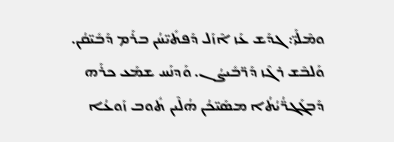ܘܡܶܠܰܝ̈: ܓܕܰܫ ܥܰܙ ܐܶܙܰܠ ܕܰܦܬܺܝ̈ܚܳܢ ܒܪܰܡ ܕܰܒܺܝ̈ܩܳܢ. ܘܰܠܒܶܫ ܪܓܶܙ ܕܰܪ̈ܒܺܝܨܳܢ. ܘܰܕܢܰܚ ܫܡܰܥ ܟܪܰܗ ܕܰܒܓܰܓܪ̈ܳܝܳܬܳܐ ܡܣܰܝ̈ܟܳܢ ܗܳܠܶܝܢ ܬܽܘܒ ܙܰܘܥܳܐ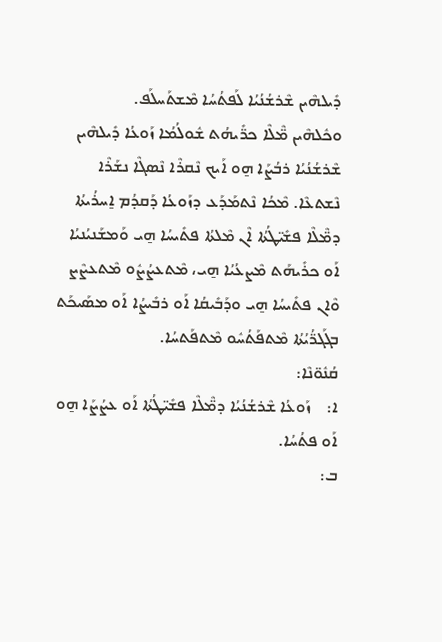ܕܺܝܠܗܶܝܢ ܫܶܪܫܳܢܳܝܳܐ ܠܰܦܬܳܚܳܐ ܡܶܫܬܰܚܠܰܦ.
ܘܟܽܠܗܶܝܢ ܡ̈ܶܠܶܐ ܟܪ̈ܺܝܗܳܬ ܫܽܘܠܳܡܳܐ ܙܰܘܥܳܐ ܕܺܝܠܗܶܝܢ ܫܶܪܫܳܢܳܝܳܐ ܪܒܳܨܰܐ ܗ̱ܘ ܐܰܝܟ ܢܶܩܪܶܐ ܢܶܣܓܶܐ ܢܫܰܪܶܐ ܢܶܫܬܥܶܐ. ܡܶܟܳܐ ܢܶܬܡܰܕܰܥ ܕܙܰܘܥܳܐ ܕܰܩܕܳܡ ܐ̱ܚܪܳܝܬܳܐ ܕܡ̈ܶܠܶܐ ܦܫܺܝ̈ܛܳܬܳܐ ܐܶܢ ܡܶܠܬܳܐ ܦܬܺܝܚܳܐ ܗ̱ܝ ܘܰܡܫܰܢܝܳܢܝܳܐ ܐܰܘ ܟܪܺܝܗܰܬ ܡܶܨܥܳܝܳܐ ܗ̱ܝ، ܡܶܬܥܨܳܨܽܘ ܡܶܬܥܨܶܨ ܘܶܐܢ ܦܬܺܝܚܳܐ ܗ̱ܝ ܘܕܰܒܺܝܩܳܐ ܐܰܘ ܪܒܺܝܨܳܐ ܐܰܘ ܡܣܰܝܟܰܬ ܒܓܰܓܪ̈ܳܝܳܬܳܐ ܡܶܬܦܰܬܳܚܽܘ ܡܶܬܦܰܬܚܳܐ.
ܩܳܢܽܘ̈ܢܶܐ:
ܐ:    ܙܰܘܥܳܐ ܫܶܪܫܳܢܳܝܳܐ ܕܡ̈ܶܠܶܐ ܦܫܺܝ̈ܛܳܬܳܐ ܐܰܘ ܥܨܳܨܰܐ ܗ̱ܘ ܐܰܘ ܦܬܳܚܳܐ.
ܒ: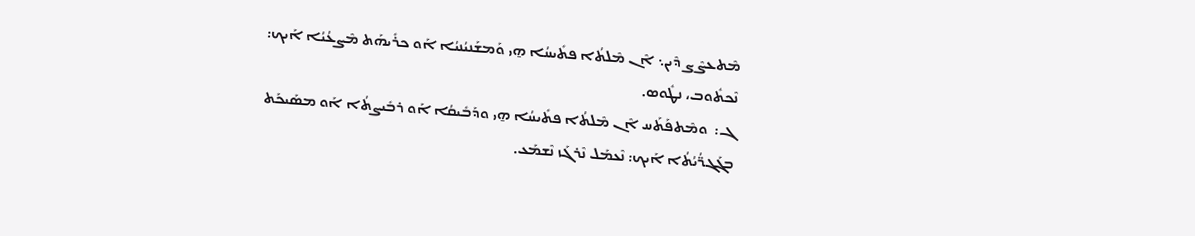ܡܶܬܥܨܶܨ ܕܶܝܢ܆ ܐܶܢ ܡܶܠܬܳܐ ܦܬܺܝܚܳܐ ܗ̱ܝ ܘܰܡܫܰܢܝܳܢܝܳܐ ܐܰܘ ܟܪܺܝܗܰܬ ܡܶܨܥܳܝܳܐ ܐܰܝܟ: ܢܶܟܬܽܘܒ، ܢܛܽܘܣ.
ܓ:  ܘܡܶܬܦܰܬܰܚ ܐܶܢ ܡܶܠܬܳܐ ܦܬܺܝܚܳܐ ܗ̱ܝ ܘܕܰܒܺܝܩܳܐ ܐܰܘ ܪܒܺܝܨܬܳܐ ܐܰܘ ܡܣܰܝܟܰܬ ܒܓܰܓܪ̈ܳܝܳܬܳܐ ܐܰܝܟ: ܢܶܥܡܰܠ ܢܶܪܓܰܙ ܢܶܫܡܰܥ.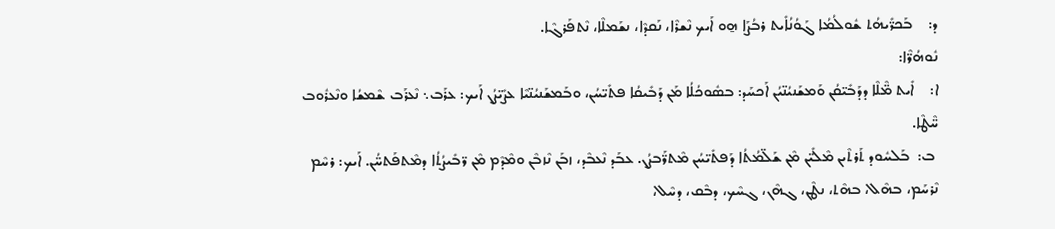ܕ:    ܒܰܟܪ̈ܺܝܗܳܬ ܫܽܘܠܳܡܳܐ ܓܰܘܳܢܳܐܺܝܬ ܪܒܳܨܰܐ ܗ̱ܘ ܐܰܝܟ ܢܶܫܪܶܐ، ܢܰܩܕܶܐ، ܢܫܰܡܠܶܐ، ܢܶܬܦܰܪܓܶܐ.
ܢܽܘܗܳܪ̈ܶܐ:
ܐ:    ܐܺܝܬ ܡ̈ܶܠܶܐ ܕܕܰܒܺܝ̈ܩܳܢ ܘܰܡܫܰܢܝܳܢ̈ܝܳܢ ܐܰܟܚܰܕ: ܒܣܽܘܟܳܠܳܐ ܡܰܢ ܕܰܒܺܝܩܳܐ ܦܬܺܝ̈ܚܳܢ، ܘܒܰܡܫܰܢܝܳܢ̈ܝܶܐ ܥܨܺܝ̈ܨܳܢ ܐܰܝܟ: ܥܪܰܒ܆ ܢܶܥܪܰܒ ܫܶܡܫܳܐ ܘܢܶܥܪܽܘܒ ܚ̈ܶܛܶܐ.
 ܒ:  ܒܰܠܚܽܘܕ ܬܰܪܬܶܝܢ ܡܶܠܺܝ̈ܢ ܡܶܢ ܫܰܠ̈ܡܳܬܳܐ ܕܰܦܬܺܝ̈ܚܳܢ ܡܶܬܪ̈ܰܒܨܳܢ. ܥܒܰܕ ܢܶܥܒܶܕ، ܙܒܰܢ ܢܶܙܒܶܢ ܘܡܶܕܶܡ ܡܶܢ ܪ̈ܒܺܝܨܳܬܳܐ ܕܡܶܬܦܰܬܚ̈ܳܢ. ܐܰܝܟ: ܪܚܶܡ ܢܶܪܚܰܡ، ܒܗܶܠ، ܒܗܶܬ، ܢܛܶܢ، ܓܗܶܢ، ܓܚܶܟ، ܕܒܶܩ، ܕܚܶܠ،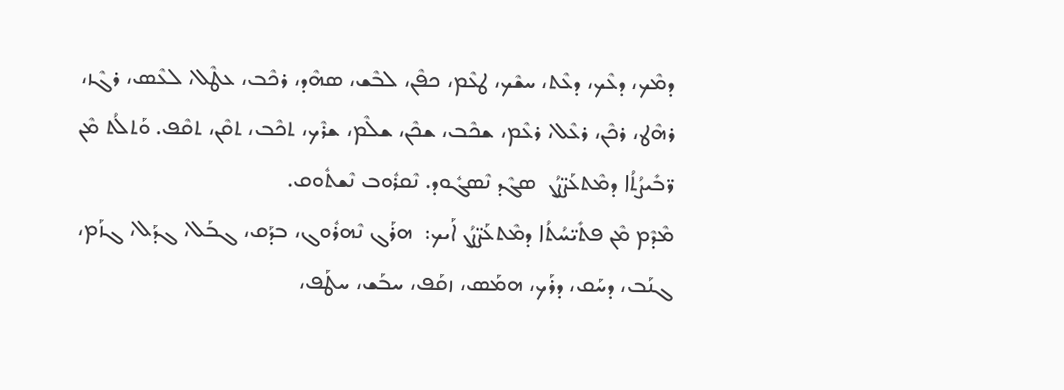ܕܡܶܟ، ܕܥܶܟ، ܕܥܶܬ، ܚܫܶܟ، ܛܥܶܡ، ܟܦܶܢ، ܠܒܶܫ، ܣܗܶܕ، ܪܟܶܒ، ܥܛܶܠ، ܠܥܶܣ، ܪܓܶܙ، ܪܗܶܛ، ܪܟܶܢ، ܪܥܶܠ، ܪܥܶܡ، ܫܟܶܒ، ܫܟܶܢ، ܫܠܶܡ، ܫܪܶܟ، ܬܟܶܒ، ܬܩܶܢ، ܬܩܶܦ. ܘܰܬܠܳܬ ܡܶܢ ܪ̈ܒܺܝܨܳܬܳܐ ܕܡܶܬܥܰܨ̈ܨܳܢ  ܣܓܶܕ ܢܶܣܓܽܘܕ. ܢܶܩܪܽܘܒ ܢܶܫܬܽܘܩ.
ܡܶܕܶܡ ܡܶܢ ܦܬܺܝ̈ܚܳܬܳܐ ܕܡܶܬܥܰܨ̈ܨܳܢ ܐܰܝܟ:  ܗܪܰܓ ܢܶܗܪܽܘܓ، ܒܕܰܩ، ܓܒܰܠ، ܓܕܰܠ، ܓܙܰܡ، ܓܢܰܒ، ܕܚܰܩ، ܕܪܰܟ، ܗܡܰܣ، ܙܩܰܦ، ܚܒܰܫ، ܚܛܰܦ،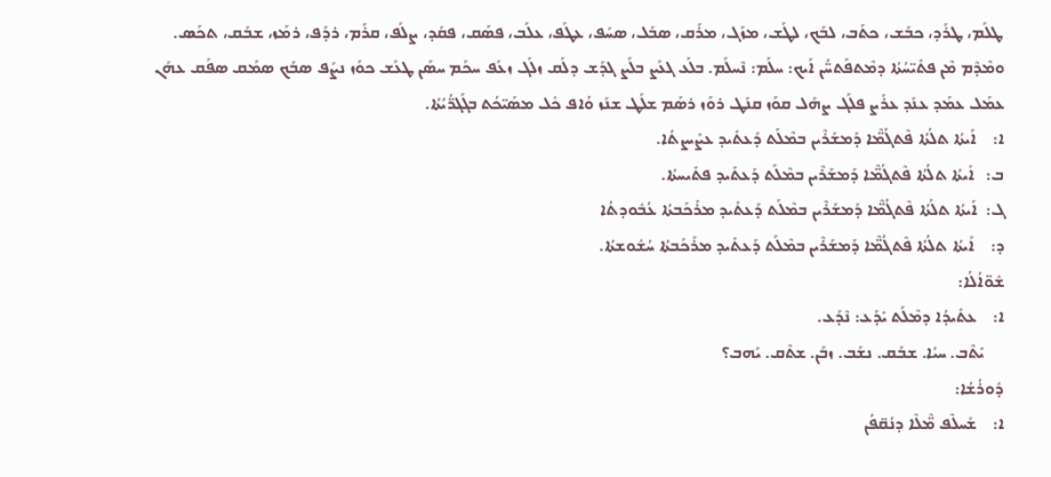ܛܠܰܡ، ܛܪܰܕ، ܟܒܰܫ، ܟܬܰܒ، ܠܒܰܟ، ܠܛܰܫ، ܡܙܰܓ، ܡܪܰܩ، ܣܒܰܠ، ܣܚܰܦ، ܥܛܰܦ، ܥܠܰܒ، ܦܣܰܩ، ܦܩܰܕ، ܨܠܰܦ، ܩܪܰܡ، ܪܕܰܦ، ܪܡܰܙ، ܫܒܰܩ، ܬܟܰܣ.
ܘܡܶܕܶܡ ܡܶܢ ܦܬܺܝ̈ܚܳܬܳܐ ܕܡܶܬܦܰܬܚ̈ܳܢ ܐܰܝܟ: ܚܠܰܡ: ܢܶܚܠܰܡ. ܒܠܰܥ ܓܥܰܨ ܒܠܰܨ ܓܕܰܫ ܕܠܰܩ ܙܠܰܓ ܙܥܰܦ ܚܟܰܡ ܚܣܰܢ ܛܥܰܫ ܟܘܰܙ ܢܨܰܦ ܣܒܰܟ ܣܡܰܩ ܣܦܰܩ ܥܗܰܢ ܥܡܰܠ ܥܡܰܕ ܥܢܰܕ ܥܪܰܨ ܦܠܰܓ ܨܗܰܠ ܩܘܰܙ ܩܢܰܛ ܪܘܰܙ ܪܣܰܡ ܫܠܰܛ ܫܢܰܙ ܘܳܐܦ ܟܽܠ ܡܣܰܝ̈ܟܳܬ ܒܓܰܓܪ̈ܳܝܳܬܳܐ.
ܐ:    ܐܰܝܬܳܐ ܬܠܳܬܳܐ ܦܶܬܓܳܡ̈ܶܐ ܕܰܡܫܰܪܶܝܢ ܒܡܶܠܰܬ ܕܰܥܬܺܝܕ ܥܨܺܝܨܬܳܐ.
ܒ:   ܐܰܝܬܳܐ ܬܠܳܬܳܐ ܦܶܬܓܳܡ̈ܶܐ ܕܰܡܫܰܪܶܝܢ ܒܡܶܠܰܬ ܕܰܥܬܺܝܕ ܦܬܺܝܚܬܳܐ.
ܓ:  ܐܰܝܬܳܐ ܬܠܳܬܳܐ ܦܶܬܓܳܡ̈ܶܐ ܕܰܡܫܰܪܶܝܢ ܒܡܶܠܰܬ ܕܰܥܬܺܝܕ ܡܪܰܟܰܒܬܳܐ ܥܳܒܽܘܕܬܳܐ
ܕ:    ܐܰܝܬܳܐ ܬܠܳܬܳܐ ܦܶܬܓܳܡ̈ܶܐ ܕܰܡܫܰܪܶܝܢ ܒܡܶܠܰܬ ܕܰܥܬܺܝܕ ܡܪܰܟܰܒܬܳܐ ܚܳܫܽܘܫܬܳܐ.
ܫܽܘ̈ܐܳܠܳܐ:
ܐ:    ܥܬܺܝܕܳܐ ܕܡܶܠܰܬ ܝܺܕܰܥ: ܢܶܕܰܥ.
     ܝܺܬܶܒ. ܚܝܳܐ. ܫܒܰܩ. ܢܫܰܒ. ܙܒܰܢ. ܫܬܶܩ. ܝܰܗܒ؟
ܕܽܘܪܳܫܳܐ:
ܐ:    ܫܰܚܠܶܦ ܡ̈ܶܠܶܐ ܕܢܳܩ̈ܦܳܢ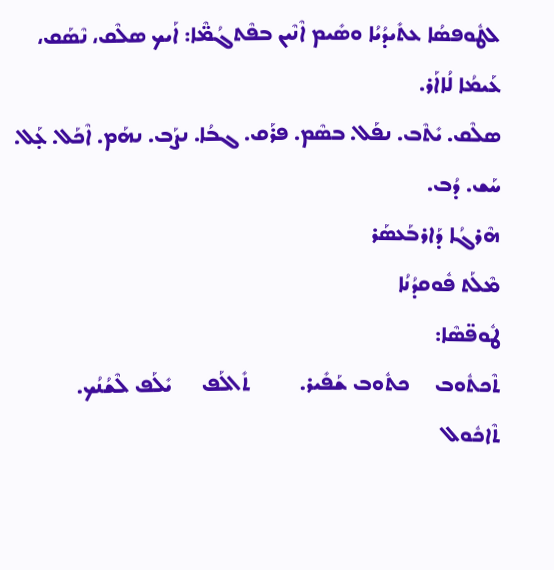ܠܛܽܘܦܣܳܐ ܥܬܺܝܕܳܝܳܐ ܘܣܺܝܡ ܐܶܢܶܝܢ ܒܦܶܬܓܳܡ̈ܶܐ: ܐܰܝܟ ܣܠܶܩ، ܢܶܣܰܩ، ܥܰܝܡܳܐ ܠܳܐܐܰܪ.
ܣܠܶܩ. ܝܺܬܶܒ. ܢܦܰܠ. ܒܣܶܡ. ܦܪܰܩ. ܓܒܳܐ. ܢܨܰܒ. ܢܗܰܡ. ܐܶܟܰܠ. ܥ̣ܰܠ. ܚܰܫ. ܕܳܒ.
ܗܶܪܓܳܐ ܕܰܐܪܒܰܥܣܰܪ
ܡܶܠܰܬ ܦܽܘܩܕܳܢܳܐ
ܛܽܘܦ̈ܣܶܐ:
ܬܶܟܬܽܘܒ     ܟܬܽܘܒ ܫܰܦܺܝܪ.          ܬܺܐܠܰܦ      ܝܺܠܰܦ ܠܶܫܳܢܳܟ.
ܬܶܐܟܽܘܠ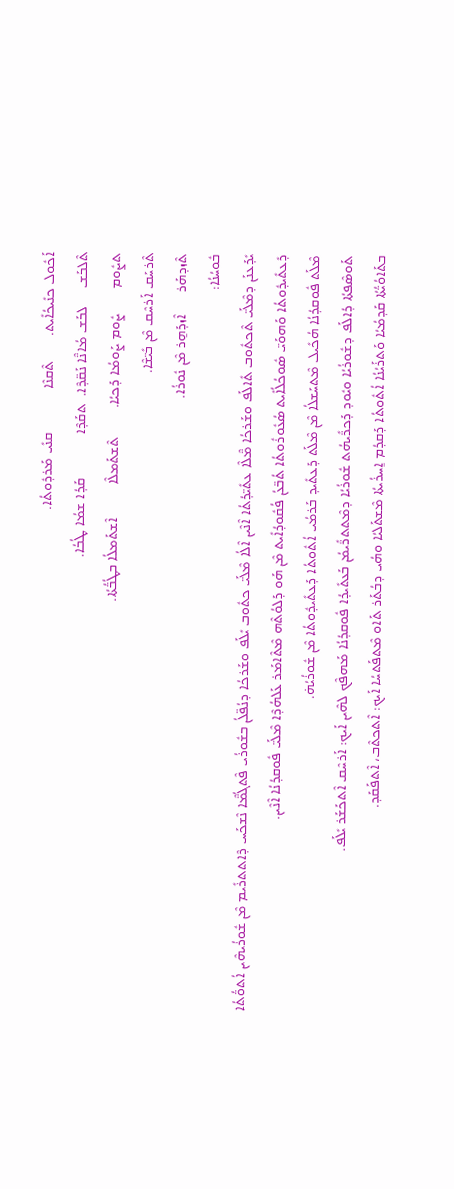ܐܰܟܽܘܠ ܟܢܺܝܟܳܐܺܝܬ.       ܬܶܩܢܶܐ            ܩܢܺܝ ܡܰܪܕܽܘܬܳܐ.
ܬܶܠܒܰܫ     ܠܒܰܫ ܡܳܐܢ̈ܶܐ ܢܰܩ̈ܕܶܐ.  ܬܩܰܕܶܐ            ܩܰܕܳܐ ܫܡܳܐ ܛܳܒܳܐ.
ܬܨܽܘܡ       ܨܽܘܡ ܨܰܘܡܳܐ ܕܰܟܝܳܐ.        ܬܶܫܬܰܡܠܶܐ         ܐܶܫܬܰܡܠܳܐ ܒܛܳܒ̈ܳܬܳܐ.
ܬܶܪܚܰܩ ܐܰܪܚܶܩ ܡܶܢ ܒܺܝ̈ܫܶܐ.
ܬܶܙܕܗܰܪ      ܐܶܙܕܰܗ̱ܪ ܡܶܢ ܢܽܘܪܳܐ.
ܒܽܘܚܳܢܳܐ:
ܝܺܕܰܥܢܰܢ ܕܡܶܠܰܝ̈ ܬܶܟܬܽܘܒ ܬܺܐܠܰܦ ܘܫܰܪܟܳܐ ܡ̈ܶܠܶܐ ܥܬܺܝ̈ܕܳܬܳܐ ܐܶܢܶܝܢ ܐܶܠܳܐ ܡܶܠܰܝ̈ ܟܬܽܘܒ ܝܺܠܰܦ ܘܫܰܪܟܳܐ ܕܢܳܦ̈ܠܳܢ ܒܫܽܘܪܳܝ ܦܶܬܓܳܡ̈ܶܐ ܢܶܫܟܰܚ ܕܶܐܬܬܪܺܝܡ ܡܶܢ ܫܽܘܪܳܝܗܶܝܢ ܐܳܬܘ̈ܳܬܳܐ ܕܺܥܬܺܝܕܽܘܬܳܐ ܘܰܗܘܰܝ̈ ܣܽܘܟܳܠܳܐܺܝܬ ܣܳܥܽܘܪܽܘܬܳܐ ܬܳܒ̈ܥܳܢ ܦܳܩܽܘܕܳܐܺܝܬ ܡܶܢ ܗܰܘ ܕܰܠܘܳܬܶܗ ܡܶܬܶܐܡܰܪ ܥܰܠܗܳܕܶܐ ܡܶܠܰܝ̈ ܦܽܘܩܕܳܢܳܐ ܐܶܢܶܝܢ.
ܡܶܠܰܬ ܦܽܘܩܕܳܢܳܐ ܗܳܟܺܝܠ ܡܶܬܚܰܫܠܳܐ ܡܶܢ ܡܶܠܰܬ ܕܰܥܬܺܝܕ ܒܰܪܡܳܝ ܐܳܬܽܘܬܳܐ ܕܰܥܬܺܝܕܽܘܬܳܐ ܡܶܢ ܫܽܘܪܳܝܳܗ̇.
ܬܰܘܣܶܦܬܳܐ ܕܳܐܠܰܦ ܕܫܽܘܪܳܝܳܐ ܘܝܽܘܕ ܕܰܟܪ̈ܺܝܗܳܬ ܫܽܘܪܳܝܳܐ ܕܡܶܬܬܪ̈ܺܝܡܳܢ ܒܰܥܬܺܝܕܳܐ ܦܽܘܩܕܳܢܳܐ ܡܰܗܦܶܟ ܠܗܶܝܢ ܐܰܝܟ: ܐܰܪܚܶܩ ܐܶܬܟܰܫܰܪ ܝܺܠܰܦ.
ܒܬܰܐܘܳܝ̈ܳܬܳܐ ܩܰܕܡܳܝܳܐ ܘܰܬܪܰܝܳܢܳܐ ܐܳܬܽܘܬܳܐ ܕܰܩܕܳܡ ܐ̱ܚܪܳܝܬܳܐ ܡܶܫܬܰܠܝܳܐ ܘܗܳܝ ܕܒܳܬܰܪ ܬܰܐܘ ܡܶܬܦܰܬܚܳܐ ܐܰܝܟ: ܐܶܬܟܬܶܒ، ܐܶܬܦܰܩܰܕ.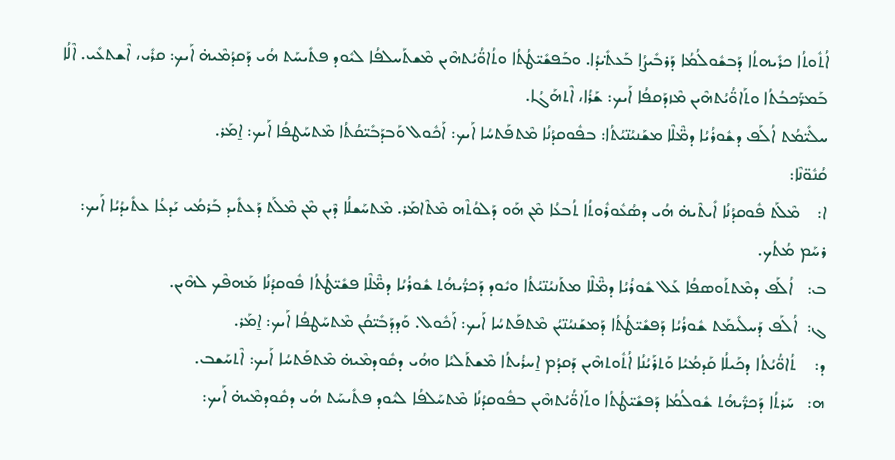ܐܳܬܽܘܬܳܐ ܟܪܺܝܗܬܳܐ ܕܰܒܫܽܘܠܳܡܳܐ ܕܰܪܒܺܝܨܳܐ ܒܰܥܬܺ݀ܝܕܳܐ. ܘܒܰܦܫܺܝ̈ܛܳܬܳܐ ܘܬܳܐܘ̈ܳܝܳܬܗܶܝܢ ܡܶܫܬܰܚܠܦܳܐ ܠܝܽܘܕ ܦܬܺܝܚܰܬ ܗܳܝ ܕܰܩܕܳܡܶܝܗ̇ ܐܰܝܟ: ܩܪܺܝ، ܐܶܫܬܥܺܝ. ܐܶܠܳܐ ܒܰܡܪ̈ܰܟܒܳܬܳܐ ܘܬܰܐܘ̈ܳܝܳܬܗܶܝܢ ܡܶܙܕܰܩܦܳܐ ܐܰܝܟ: ܫܰܪܳܐ، ܐܶܬܗܰܓܳܐ.
ܚܠܺܝ̈ܡܳܬ ܐܳܠܰܦ ܕܫܽܘܪܳܝܳܐ ܕܡ̈ܶܠܶܐ ܡܫܰܢܝܳܢ̈ܝܳܬܳܐ: ܒܦܽܘܩܕܳܢܳܐ ܡܶܬܦܰܬܚܳܐ ܐܰܝܟ: ܐܰܟܽܘܠ ܘܰܒܕܰܒܺܝ̈ܩܳܬܳܐ ܡܶܬܚܰܛܦܳܐ ܐܰܝܟ: ܐ̱ܡܰܪ.
ܩܳܢܽܘ̈ܢܶܐ:
ܐ:    ܡܶܠܰܬ ܦܽܘܩܕܳܢܳܐ ܐܺܝܬܶܝܗ̇ ܗܳܝ ܕܣܳܥܽܘܪܽܘܬܳܐ ܬܳܒܥܳܐ ܡܶܢ ܗܰܘ ܕܰܠܘܳܬܶܗ ܡܶܬܶܐܡܰܪ. ܡܶܬܚܰܫܠܳܐ ܕܶܝܢ ܡܶܢ ܡܶܠܰܬ ܕܰܥܬܺܝܕ ܒܰܪܡܳܝ ܝܰܕܥܳܐ ܥܬܺܝܕܳܝܳܐ ܐܰܝܟ: ܪܚܰܡ ܡܳܬܳܟ.
ܒ:   ܐܳܠܰܦ ܕܡܶܬܬܰܘܣܦܳܐ ܥܰܠ ܫܽܘܪܳܝܳܐ ܕܡ̈ܶܠܶܐ ܡܬܰܢܝܳܢ̈ܝܳܬܳܐ ܘܝܽܘܕ ܕܰܟܪ̈ܳܝܗܳܬ ܫܽܘܪܳܝܳܐ ܕܡ̈ܶܠܶܐ ܦܫܺܝ̈ܛܳܬܳܐ ܦܽܘܩܕܳܢܳܐ ܡܰܗܦܶܟ ܠܗܶܝܢ.
ܓ:  ܐܳܠܰܦ ܕܰܚܠܺܝܡܰܬ ܫܽܘܪܳܝܳܐ ܕܰܦܫܺܝ̈ܛܳܬܳܐ ܕܰܡܫܰܢܝܳܢ̈ܝܳܢ ܡܶܬܦܰܬܚܳܐ ܐܰܝܟ: ܐܰܟܽܘܠ. ܘܰܕܕܰܒܺܝ̈ܩܳܢ ܡܶܬܚܰܛܦܳܐ ܐܰܝܟ: ܐ̱ܡܰܪ.
ܕ:    ܬܳܐܘ̈ܳܝܳܬܳܐ ܕܟܰܝܠܳܐ ܩܰܕܡܳܝܳܐ ܘܰܬܪܰܝܳܢܳܐ ܐܳܬܽܘܬܗܶܝܢ ܕܰܩܕܳܡ ܐ̱ܚܪܳܝܬܳܐ ܡܶܫܬܰܠܝܳܐ ܘܗܳܝ ܕܩܽܘܕܡܶܝܗ̇ ܡܶܬܦܰܬܚܳܐ ܐܰܝܟ: ܐܶܬܚܰܫܒ.
ܗ:   ܚܰܪܬܳܐ ܕܰܟܪ̈ܺܝܗܳܬ ܫܽܘܠܳܡܳܐ ܕܰܦܫܺܝ̈ܛܳܬܳܐ ܘܬܰܐܘ̈ܳܝܳܬܗܶܝܢ ܒܦܽܘܩܕܳܢܳܐ ܡܶܬܚܰܠܦܳܐ ܠܝܽܘܕ ܦܬܺܝܚܰܬ ܗܳܝ ܕܩܽܘܕܡܶܝܗ̇ ܐܰܝܟ: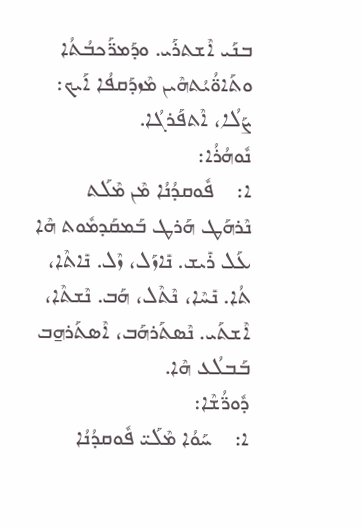ܒܢܰܝ ܐܶܫܬܪܰܝ. ܘܕܰܡܪ̈ܰܟܒܳܬܳܐ ܘܬܰܐܘ̈ܳܝܳܬܗܶܝܢ ܡܶܙܕܰܩܦܳܐ ܐܰܝܟ: ܨܰܠܳܐ، ܐܶܬܦܰܪܓܳܐ.
ܢܽܘܗܳܪܳܐ:
ܐ:    ܦܽܘܩܕܳܢܳܐ ܡܶܢ ܡܶܠܰܬ ܢܶܪܗܰܛ ܗܰܪܛ ܒܰܡܩܰܕܡܽܘܬ ܗܶܐ ܥܰܠ ܪܺܝܫ. ܢܺܐܙܰܠ، ܙܶܠ. ܢܺܐܬܶܐ، ܬܳܐ. ܢܺܚܶܐ، ܢܶܬܶܠ، ܗܰܒ. ܢܶܫܬܶܐ، ܐܶܫܬܰܝ. ܢܶܣܬܰܪܗܰܒ، ܐܶܣܬܰܪܗ̱ܒ ܒܰܒܠܳܥ ܗܶܐ.
ܕܽܘܪ̈ܳܫܶܐ:
ܐ:    ܚܰܘܳܐ ܡܶܠܰܝ̈ ܦܽܘܩܕܳܢܳܐ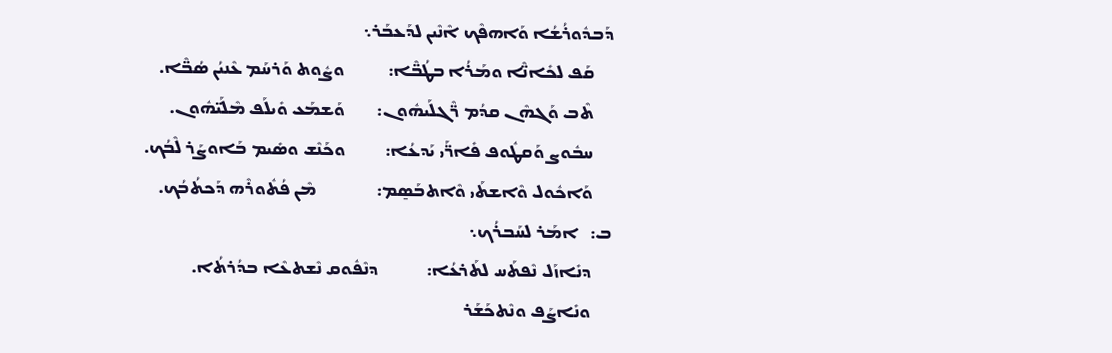ܕܰܒܕܽܘܪܳܫܳܐ ܘܰܐܗܦܶܟ ܐܶܢܶܝܢ ܠܕܰܥܒܰܪ܆
     ܩܰܦ ܠܟܺܐܢ̈ܶܐ ܘܡܰܪܳܐ ܒܛܳܒ̈ܶܐ:           ܘܨܽܘܬ ܘܰܪܚܰܡ ܥܶܢܝܳܢ ܣܳܒ̈ܶܐ.
     ܬܶܒ ܘܰܓܗܶܢ ܩܕܳܡ ܪ̈ܶܓܠܰܝܗܽܘܢ:        ܘܰܫܡܰܥ ܘܺܝܠܰܦ ܡܶܠܰܝ̈ܗܽܘܢ.
     ܚܒܽܘܨ ܘܰܩܛܽܘܦ ܦܺܐܪ̈ܰܝ ܝܰܕܥܳܐ:          ܘܟܰܢܶܫ ܘܣܺܝܡ ܒܰܐܘܨܰܪ ܠܶܒܳܟ.
     ܘܰܐܟܽܘܠ ܘܶܐܫܬܰܝ ܘܶܐܬܒܰܣ̱ܡ:               ܡܶܢ ܦܳܬܽܘܪܶܗ ܕܰܟܬܳܒܳܟ.
ܒ:   ܐܡܰܪ ܠܚܰܒܪܳܟ܆
     ܕܢܺܐܙܰܠ ܢܶܦܬܰܚ ܠܬܰܪܥܳܐ:            ܕܢܶܦܽܘܩ ܢܶܫܬܥܶܐ ܒܕܳܪܬܳܐ.
     ܘܢܺܐܨܰܦ ܘܢܶܬܟܰܫܰܪ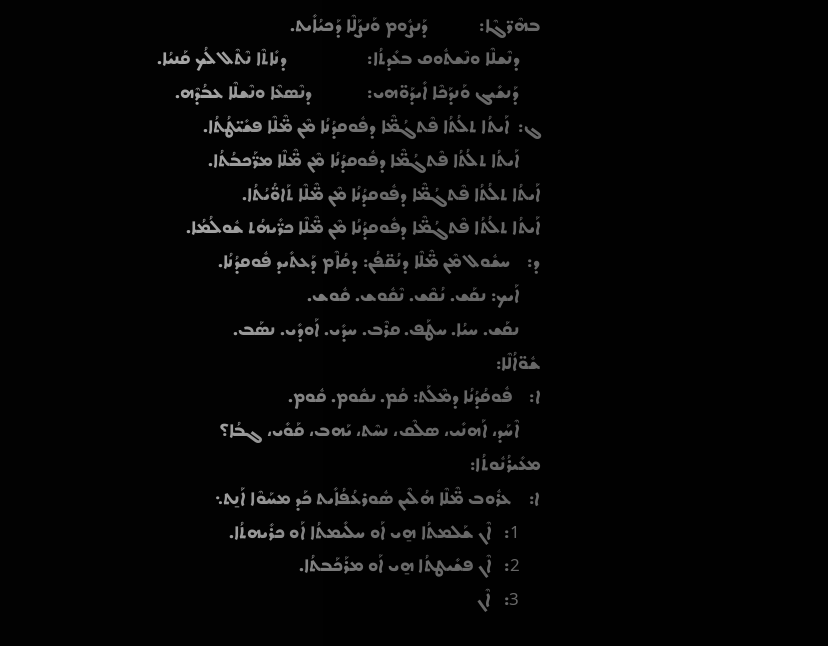ܒܗܶܪ̈ܓܶܐ:            ܕܰܢܨܽܘܡ ܘܰܢܨܰܠܶܐ ܕܰܟܝܳܐܺܝܬ.
     ܕܢܶܫܠܶܐ ܘܢܶܫܬܽܘܩ ܒܥܺܕܬܳܐ:                   ܕܢܺܐܬܶܐ ܢܶܬܶܠ ܠܳܟ ܩܰܢܝܳܐ.
     ܕܰܢܫܺܝܓ ܘܰܢܕܰܟܶܐ ܐܺܝܕܰܘ̈ܗܝ:             ܕܢܶܣܥܶܐ ܘܢܶܫܠܶܐ ܥܒܳܕܶܗ.
ܓ:  ܐܰܝܬܳܐ ܬܠܳܬܳܐ ܦܶܬܓܳܡ̈ܶܐ ܕܦܽܘܩܕܳܢܳܐ ܡܶܢ ܡ̈ܶܠܶܐ ܦܫܺܝ̈ܛܳܬܳܐ.
     ܐܰܝܬܳܐ ܬܠܳܬܳܐ ܦܶܬܓܳܡ̈ܶܐ ܕܦܽܘܩܕܳܢܳܐ ܡܶܢ ܡ̈ܶܠܶܐ ܡܪ̈ܰܟܒܳܬܳܐ.
ܐܰܝܬܳܐ ܬܠܳܬܳܐ ܦܶܬܓܳܡ̈ܶܐ ܕܦܽܘܩܕܳܢܳܐ ܡܶܢ ܡ̈ܶܠܶܐ ܬܰܐܘ̈ܳܝܳܬܳܐ.
ܐܰܝܬܳܐ ܬܠܳܬܳܐ ܦܶܬܓܳܡ̈ܶܐ ܕܦܽܘܩܕܳܢܳܐ ܡܶܢ ܡ̈ܶܠܶܐ ܟܪ̈ܺܝܗܳܬ ܫܽܘܠܳܡܳܐ.
ܕ:    ܚܫܽܘܠ ܡܶܢ ܡ̈ܶܠܶܐ ܕܢܳܩ̈ܦܳܢ: ܕܩܳܐܶܡ ܕܰܥܬܺܝܕ ܦܽܘܩܕܳܢܳܐ.
     ܐܰܝܟ: ܢܩܰܫ. ܢܳܩܶܫ. ܢܶܩܽܘܫ. ܩܽܘܫ.
     ܢܩܰܫ. ܚܝܳܐ. ܚܛܰܦ. ܩܪܶܒ. ܚܕܺܝ. ܐܰܘܕܺܝ. ܢܣܰܒ.
ܫܽܘ̈ܐܳܠܶܐ:
ܐ:    ܦܽܘܩܳܕܳܢܳܐ ܕܡܶܠܰܬ: ܩܳܡ. ܢܩܽܘܡ. ܩܽܘܡ.
     ܐܶܚܰܕ، ܐܰܗܢܺܝ، ܣܠܶܩ، ܢܚܶܬ، ܝܰܗܒ، ܩܰܘܺܝ، ܓܒܳܐ؟
ܡܥܺܝܪܳܢܽܘܬܳܐ:
ܐ:    ܥܪܽܘܒ ܡ̈ܶܠܶܐ ܗܳܠܶܝܢ ܣܽܘܪܥܳܦܳܐܺܝܬ ܟܰܕ ܡܚܰܘܶܐ ܐܰܢ̱ܬ܆
     1:   ܐܶܢ ܫܰܠܡܬܳܐ ܗ̱ܝ ܐܰܘ ܚܠܺܝܡܬܳܐ ܐܰܘ ܟܪܺܝܗܬܳܐ.
     2:   ܐܶܢ ܦܫܺܝܛܬܳܐ ܗ̱ܝ ܐܰܘ ܡܪܰܟܰܒܬܳܐ.
     3:   ܐܶܢ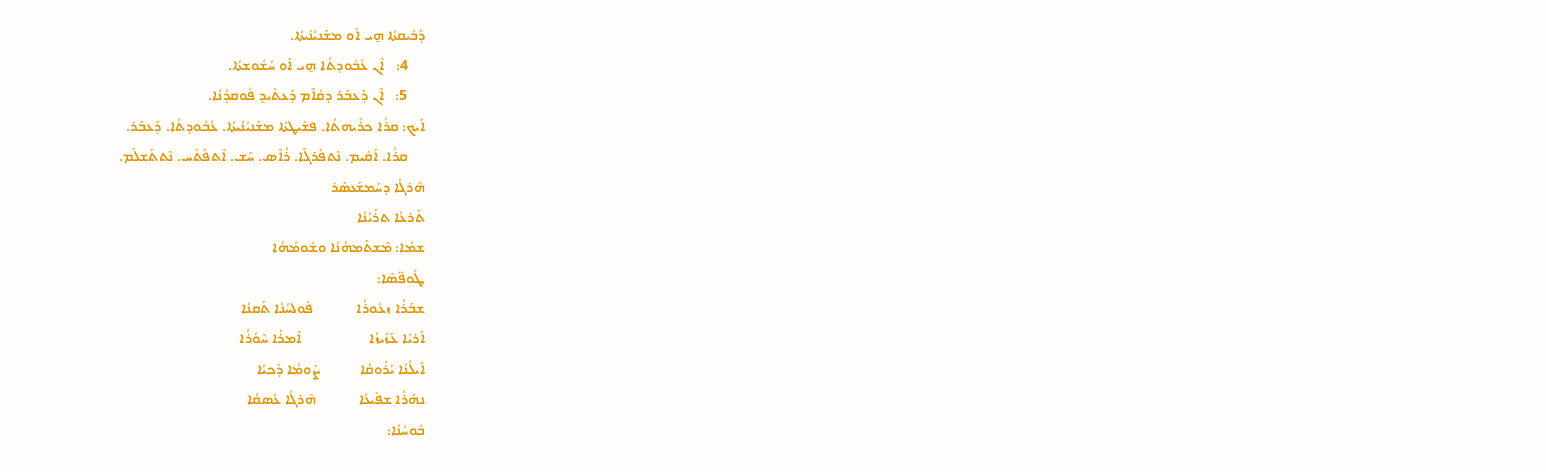ܕܰܒܺܝܩܬܳܐ ܗ̱ܝ ܐܰܘ ܡܫܰܢܝܳܢܺܝܬܳܐ.
     4:   ܐܶܢ ܥܳܒܽܘܕܬܳܐ ܗ̱ܝ ܐܰܘ ܚܳܫܽܘܫܬܳܐ.
     5:   ܐܶܢ ܕܰܥܒܰܪ ܕܩܳܐܶܡ ܕܰܥܬܺܝܕ ܦܽܘܩܕܳܢܳܐ.
ܐܰܝܟ: ܩܪܳܐ ܟܪܺܝܗܬܳܐ. ܦܫܺܝܛܬܳܐ ܡܫܰܢܝܳܢܺܝܬܳܐ. ܥܳܒܽܘܕܬܳܐ. ܕܰܥܒܰܪ.
     ܩܪܳܐ. ܐܰܩܺܝܡ. ܢܶܬܦܰܪܓܶܐ. ܪܳܐܶܣ. ܚܰܫ. ܐܶܬܦܰܬܰܚ. ܢܶܬܬܰܫܠܰܡ.
ܗܶܪܓܳܐ ܕܚܰܡܫܰܥܣܰܪ
ܬܰܪܥܳܐ ܬܪܰܝܳܢܳܐ
ܫܡܳܐ: ܡܶܫܬܰܡܗܳܢܳܐ ܘܫܽܘܡܳܗܳܐ
ܛܽܘܦ̈ܣܶܐ:
ܫܒܰܪܳܐ ܙܥܽܘܪܳܐ            ܦܽܘܠܚܳܢܳܐ ܬܰܩܢܳܐ
ܐܰܪܝܳܐ ܥܰܙܺܝܙܳܐ                   ܐܶܡܪܳܐ ܚܶܘܳܪܳܐ
ܐܺܝܠܳܢܳܐ ܝܰܪܽܘܩܳܐ           ܨܰܘܡܳܐ ܕܰܟܝܳܐ
ܢܗܰܪܳܐ ܫܦܺܝܥܳܐ            ܗܶܪܓܳܐ ܥܰܣܩܳܐ
ܒܽܘܚܳܢܳܐ: